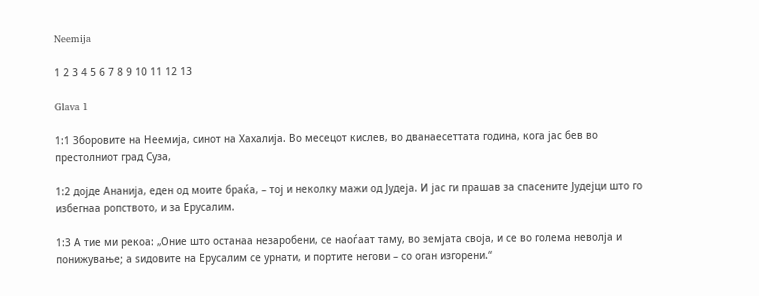Neemija

1 2 3 4 5 6 7 8 9 10 11 12 13

Glava 1

1:1 Зборовите на Неемија, синот на Хахалија. Во месецот кислев, во дванаесеттата година, кога јас бев во престолниот град Суза,

1:2 дојде Ананија, еден од моите браќа, – тој и неколку мажи од Јудеја. И јас ги прашав за спасените Јудејци што го избегнаа ропството, и за Ерусалим.

1:3 А тие ми рекоа: „Оние што останаа незаробени, се наоѓаат таму, во земјата своја, и се во голема неволја и понижување; а ѕидовите на Ерусалим се урнати, и портите негови – со оган изгорени.“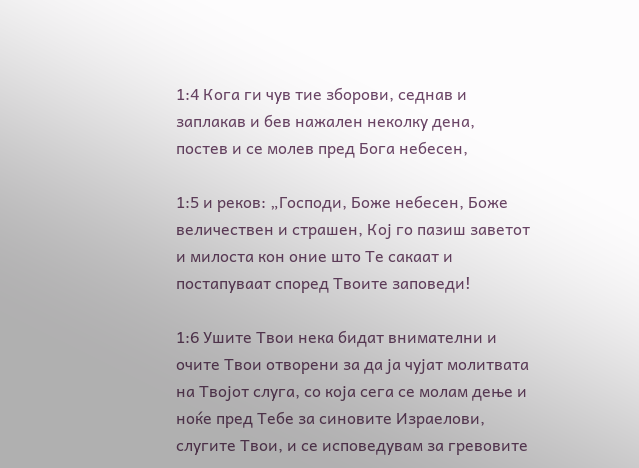1:4 Кога ги чув тие зборови, седнав и заплакав и бев нажален неколку дена, постев и се молев пред Бога небесен,

1:5 и реков: „Господи, Боже небесен, Боже величествен и страшен, Кој го пазиш заветот и милоста кон оние што Те сакаат и постапуваат според Твоите заповеди!

1:6 Ушите Твои нека бидат внимателни и очите Твои отворени за да ја чујат молитвата на Твојот слуга, со која сега се молам дење и ноќе пред Тебе за синовите Израелови, слугите Твои, и се исповедувам за гревовите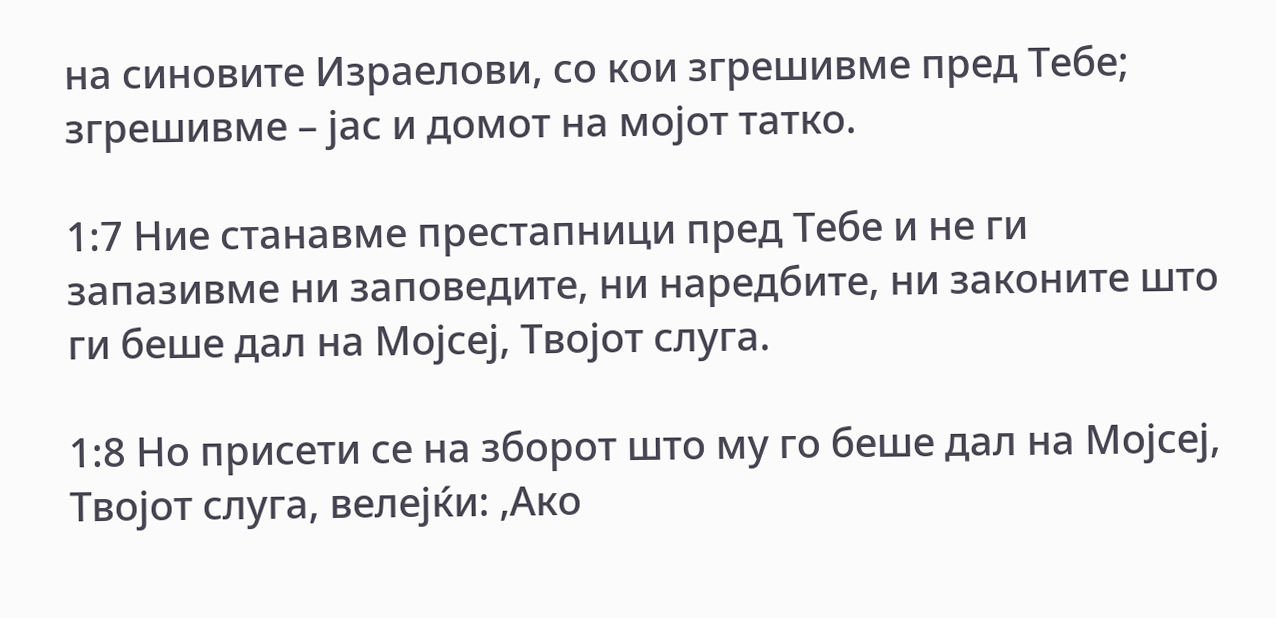на синовите Израелови, со кои згрешивме пред Тебе; згрешивме – јас и домот на мојот татко.

1:7 Ние станавме престапници пред Тебе и не ги запазивме ни заповедите, ни наредбите, ни законите што ги беше дал на Мојсеј, Твојот слуга.

1:8 Но присети се на зборот што му го беше дал на Мојсеј, Твојот слуга, велејќи: ‚Ако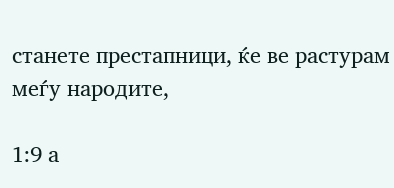станете престапници, ќе ве растурам меѓу народите,

1:9 а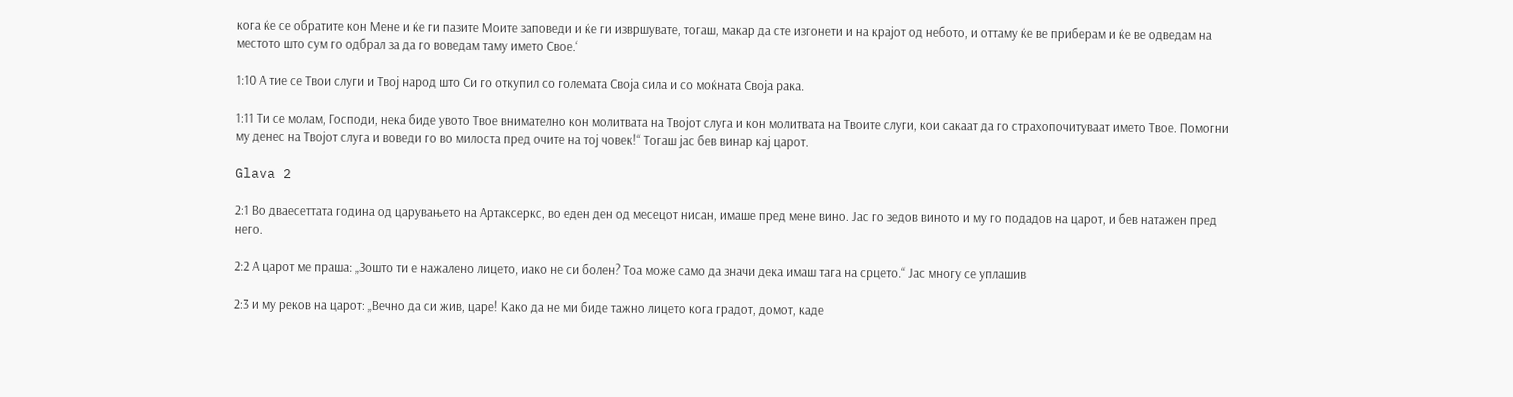кога ќе се обратите кон Мене и ќе ги пазите Моите заповеди и ќе ги извршувате, тогаш, макар да сте изгонети и на крајот од небото, и оттаму ќе ве приберам и ќе ве одведам на местото што сум го одбрал за да го воведам таму името Свое.‘

1:10 А тие се Твои слуги и Твој народ што Си го откупил со големата Своја сила и со моќната Своја рака.

1:11 Ти се молам, Господи, нека биде увото Твое внимателно кон молитвата на Твојот слуга и кон молитвата на Твоите слуги, кои сакаат да го страхопочитуваат името Твое. Помогни му денес на Твојот слуга и воведи го во милоста пред очите на тој човек!“ Тогаш јас бев винар кај царот.

Glava 2

2:1 Во дваесеттата година од царувањето на Артаксеркс, во еден ден од месецот нисан, имаше пред мене вино. Јас го зедов виното и му го подадов на царот, и бев натажен пред него.

2:2 А царот ме праша: „Зошто ти е нажалено лицето, иако не си болен? Тоа може само да значи дека имаш тага на срцето.“ Јас многу се уплашив

2:3 и му реков на царот: „Вечно да си жив, царе! Како да не ми биде тажно лицето кога градот, домот, каде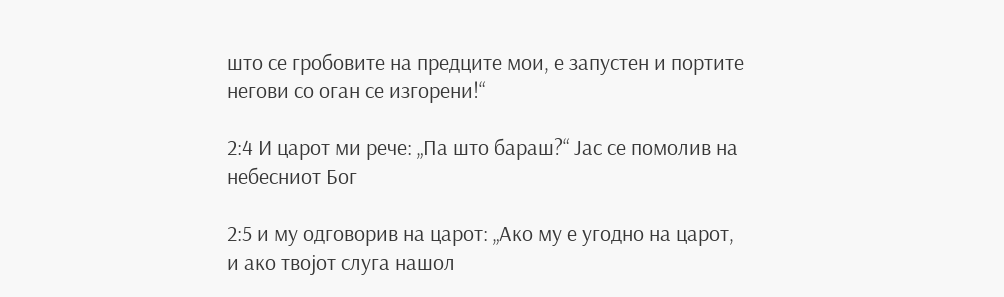што се гробовите на предците мои, е запустен и портите негови со оган се изгорени!“

2:4 И царот ми рече: „Па што бараш?“ Јас се помолив на небесниот Бог

2:5 и му одговорив на царот: „Ако му е угодно на царот, и ако твојот слуга нашол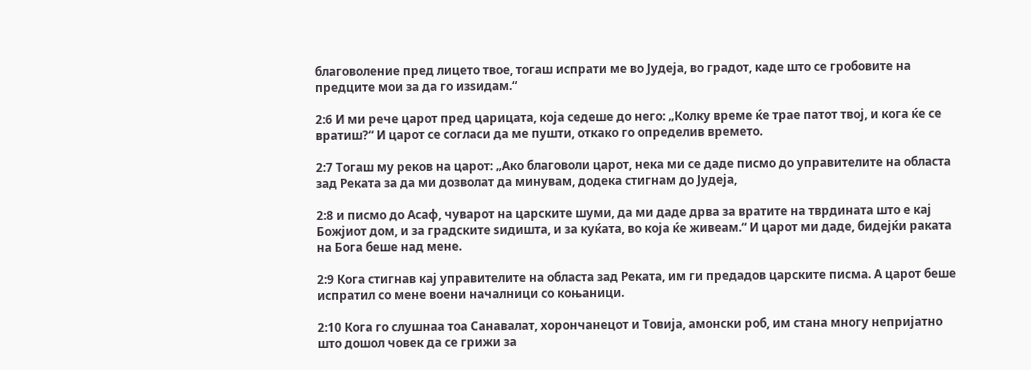благоволение пред лицето твое, тогаш испрати ме во Јудеја, во градот, каде што се гробовите на предците мои за да го изѕидам.“

2:6 И ми рече царот пред царицата, која седеше до него: „Колку време ќе трае патот твој, и кога ќе се вратиш?“ И царот се согласи да ме пушти, откако го определив времето.

2:7 Тогаш му реков на царот: „Ако благоволи царот, нека ми се даде писмо до управителите на областа зад Реката за да ми дозволат да минувам, додека стигнам до Јудеја,

2:8 и писмо до Асаф, чуварот на царските шуми, да ми даде дрва за вратите на тврдината што е кај Божјиот дом, и за градските ѕидишта, и за куќата, во која ќе живеам.“ И царот ми даде, бидејќи раката на Бога беше над мене.

2:9 Кога стигнав кај управителите на областа зад Реката, им ги предадов царските писма. А царот беше испратил со мене воени началници со коњаници.

2:10 Кога го слушнаа тоа Санавалат, хорончанецот и Товија, амонски роб, им стана многу непријатно што дошол човек да се грижи за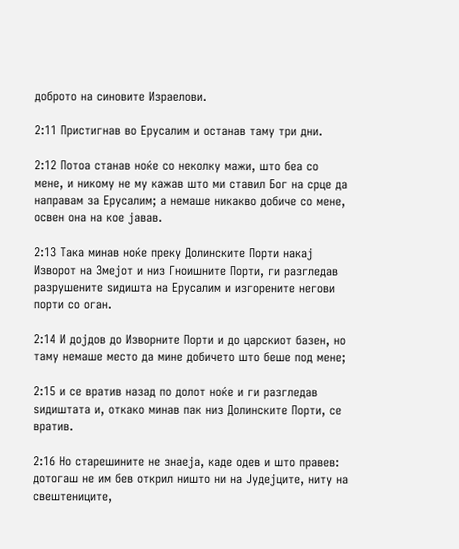доброто на синовите Израелови.

2:11 Пристигнав во Ерусалим и останав таму три дни.

2:12 Потоа станав ноќе со неколку мажи, што беа со мене, и никому не му кажав што ми ставил Бог на срце да направам за Ерусалим; а немаше никакво добиче со мене, освен она на кое јавав.

2:13 Така минав ноќе преку Долинските Порти накај Изворот на Змејот и низ Гноишните Порти, ги разгледав разрушените ѕидишта на Ерусалим и изгорените негови порти со оган.

2:14 И дојдов до Изворните Порти и до царскиот базен, но таму немаше место да мине добичето што беше под мене;

2:15 и се вратив назад по долот ноќе и ги разгледав ѕидиштата и, откако минав пак низ Долинските Порти, се вратив.

2:16 Но старешините не знаеја, каде одев и што правев: дотогаш не им бев открил ништо ни на Јудејците, ниту на свештениците,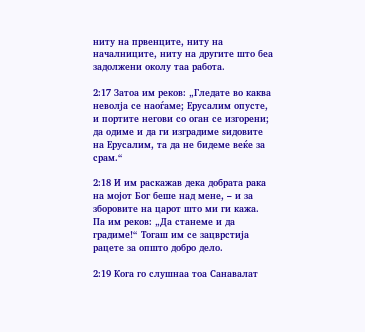ниту на првенците, ниту на началниците, ниту на другите што беа задолжени околу таа работа.

2:17 Затоа им реков: „Гледате во каква неволја се наоѓаме; Ерусалим опусте, и портите негови со оган се изгорени; да одиме и да ги изградиме ѕидовите на Ерусалим, та да не бидеме веќе за срам.“

2:18 И им раскажав дека добрата рака на мојот Бог беше над мене, – и за зборовите на царот што ми ги кажа. Па им реков: „Да станеме и да градиме!“ Тогаш им се зацврстија рацете за општо добро дело.

2:19 Кога го слушнаа тоа Санавалат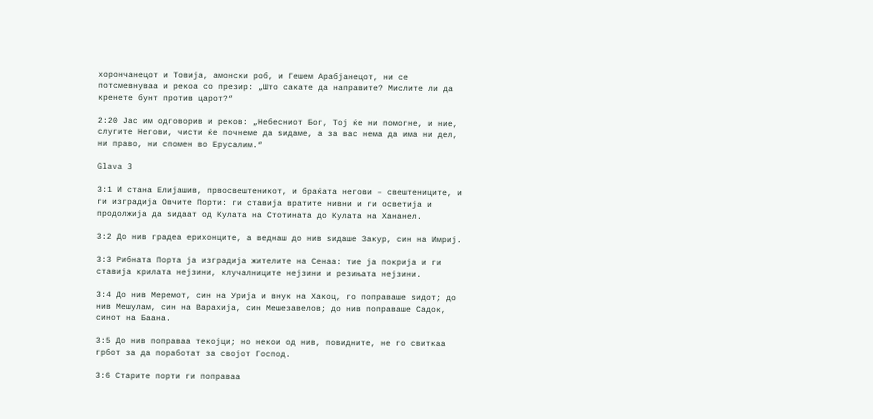хорончанецот и Товија, амонски роб, и Гешем Арабјанецот, ни се потсмевнуваа и рекоа со презир: „Што сакате да направите? Мислите ли да кренете бунт против царот?“

2:20 Јас им одговорив и реков: „Небесниот Бог, Тој ќе ни помогне, и ние, слугите Негови, чисти ќе почнеме да ѕидаме, а за вас нема да има ни дел, ни право, ни спомен во Ерусалим.“

Glava 3

3:1 И стана Елијашив, првосвештеникот, и браќата негови – свештениците, и ги изградија Овчите Порти: ги ставија вратите нивни и ги осветија и продолжија да ѕидаат од Кулата на Стотината до Кулата на Хананел.

3:2 До нив градеа ерихонците, а веднаш до нив ѕидаше Закур, син на Имриј.

3:3 Рибната Порта ја изградија жителите на Сенаа: тие ја покрија и ги ставија крилата нејзини, клучалниците нејзини и резињата нејзини.

3:4 До нив Меремот, син на Урија и внук на Хакоц, го поправаше ѕидот; до нив Мешулам, син на Варахија, син Мешезавелов; до нив поправаше Садок, синот на Баана.

3:5 До нив поправаа текојци; но некои од нив, повидните, не го свиткаа грбот за да поработат за својот Господ.

3:6 Старите порти ги поправаа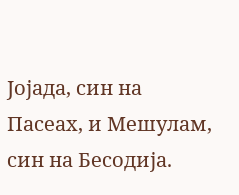Јојада, син на Пасеах, и Мешулам, син на Бесодија.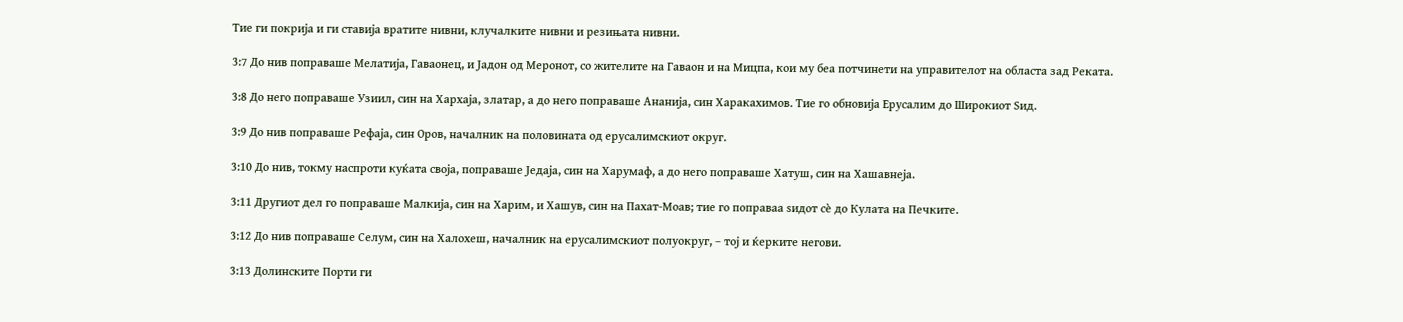Тие ги покрија и ги ставија вратите нивни, клучалките нивни и резињата нивни.

3:7 До нив поправаше Мелатија, Гаваонец, и Јадон од Меронот, со жителите на Гаваон и на Мицпа, кои му беа потчинети на управителот на областа зад Реката.

3:8 До него поправаше Узиил, син на Хархаја, златар, а до него поправаше Ананија, син Харакахимов. Тие го обновија Ерусалим до Широкиот Ѕид.

3:9 До нив поправаше Рефаја, син Оров, началник на половината од ерусалимскиот округ.

3:10 До нив, токму наспроти куќата своја, поправаше Једаја, син на Харумаф, а до него поправаше Хатуш, син на Хашавнеја.

3:11 Другиот дел го поправаше Малкија, син на Харим, и Хашув, син на Пахат-Моав; тие го поправаа ѕидот сѐ до Кулата на Печките.

3:12 До нив поправаше Селум, син на Халохеш, началник на ерусалимскиот полуокруг, – тој и ќерките негови.

3:13 Долинските Порти ги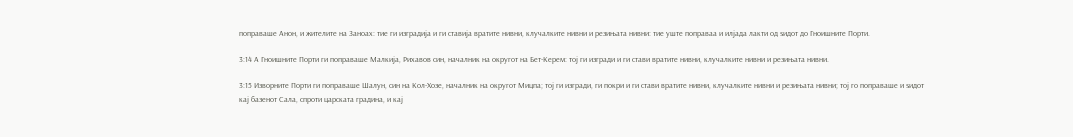поправаше Анон, и жителите на Заноах: тие ги изградија и ги ставија вратите нивни, клучалките нивни и резињата нивни: тие уште поправаа и илјада лакти од ѕидот до Гноишните Порти.

3:14 А Гноишните Порти ги поправаше Малкија, Рихавов син, началник на округот на Бет-Керем: тој ги изгради и ги стави вратите нивни, клучалките нивни и резињата нивни.

3:15 Изворните Порти ги поправаше Шалун, син на Кол-Хозе, началник на округот Мицпа; тој ги изгради, ги покри и ги стави вратите нивни, клучалките нивни и резињата нивни; тој го поправаше и ѕидот кај базенот Сала, спроти царската градина, и кај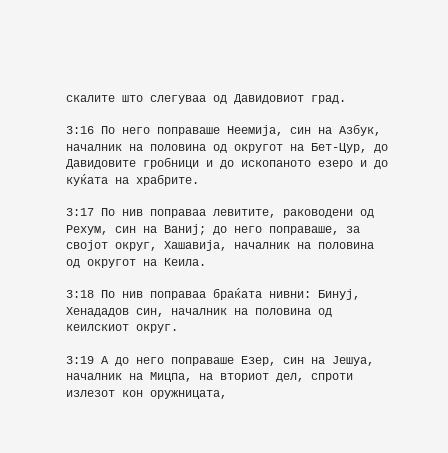скалите што слегуваа од Давидовиот град.

3:16 По него поправаше Неемија, син на Азбук, началник на половина од округот на Бет-Цур, до Давидовите гробници и до ископаното езеро и до куќата на храбрите.

3:17 По нив поправаа левитите, раководени од Рехум, син на Ваниј; до него поправаше, за својот округ, Хашавија, началник на половина од округот на Кеила.

3:18 По нив поправаа браќата нивни: Бинуј, Хенададов син, началник на половина од кеилскиот округ.

3:19 А до него поправаше Езер, син на Јешуа, началник на Мицпа, на вториот дел, спроти излезот кон оружницата,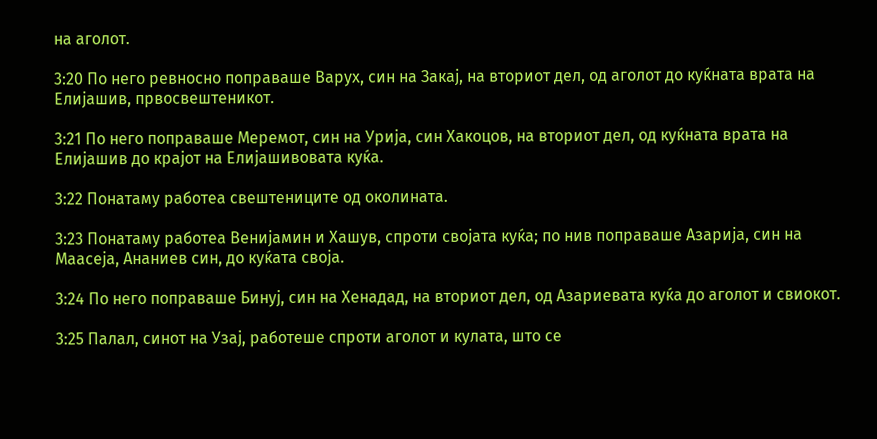на аголот.

3:20 По него ревносно поправаше Варух, син на Закај, на вториот дел, од аголот до куќната врата на Елијашив, првосвештеникот.

3:21 По него поправаше Меремот, син на Урија, син Хакоцов, на вториот дел, од куќната врата на Елијашив до крајот на Елијашивовата куќа.

3:22 Понатаму работеа свештениците од околината.

3:23 Понатаму работеа Венијамин и Хашув, спроти својата куќа; по нив поправаше Азарија, син на Маасеја, Ананиев син, до куќата своја.

3:24 По него поправаше Бинуј, син на Хенадад, на вториот дел, од Азариевата куќа до аголот и свиокот.

3:25 Палал, синот на Узај, работеше спроти аголот и кулата, што се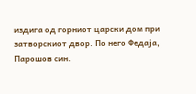издига од горниот царски дом при затворскиот двор. По него Федаја, Парошов син.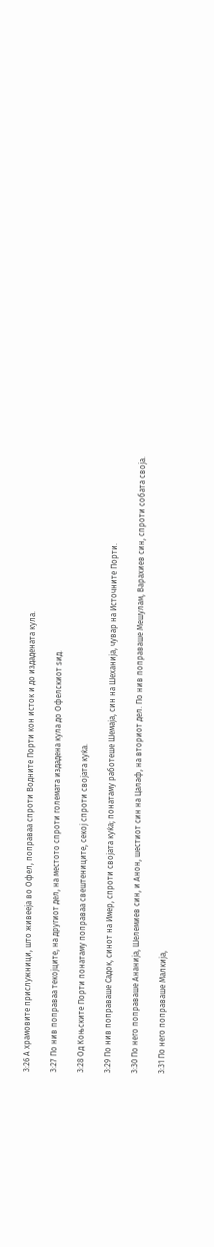3:26 А храмовите прислужници, што живееја во Офел, поправаа спроти Водните Порти кон исток и до издадената кула.

3:27 По нив поправаа текојците, на другиот дел, на местото спроти големата издадена кула до Офелскиот ѕид.

3:28 Од Коњските Порти понатаму поправаа свештениците, секој спроти својата куќа.

3:29 По нив поправаше Садок, синот на Имер, спроти својата куќа; понатаму работеше Шемаја, син на Шеханија, чувар на Источните Порти.

3:30 По него поправаше Ананија, Шелемиев син, и Анон, шестиот син на Цалаф, на вториот дел. По нив поправаше Мешулам, Варахиев син, спроти собата своја.

3:31 По него поправаше Малкија,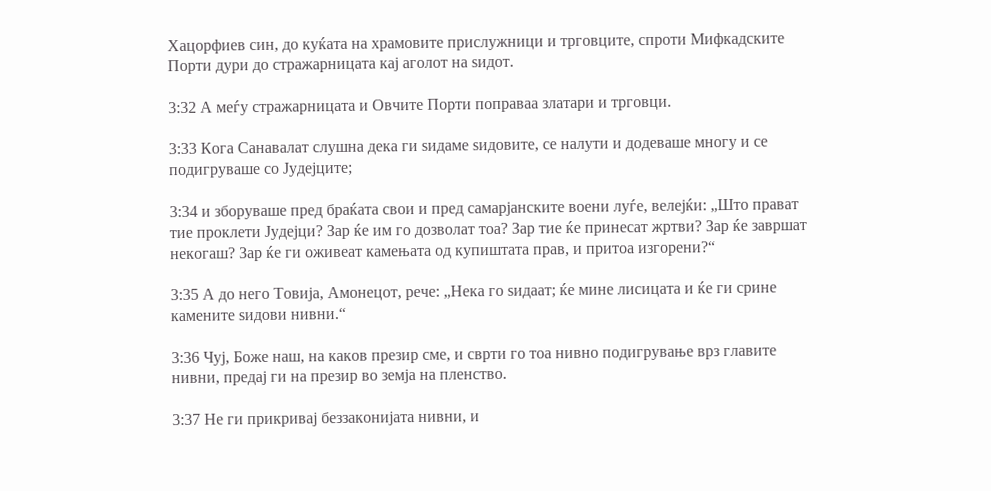Хацорфиев син, до куќата на храмовите прислужници и трговците, спроти Мифкадските Порти дури до стражарницата кај аголот на ѕидот.

3:32 А меѓу стражарницата и Овчите Порти поправаа златари и трговци.

3:33 Кога Санавалат слушна дека ги ѕидаме ѕидовите, се налути и додеваше многу и се подигруваше со Јудејците;

3:34 и зборуваше пред браќата свои и пред самарјанските воени луѓе, велејќи: „Што прават тие проклети Јудејци? Зар ќе им го дозволат тоа? Зар тие ќе принесат жртви? Зар ќе завршат некогаш? Зар ќе ги оживеат камењата од купиштата прав, и притоа изгорени?“

3:35 А до него Товија, Амонецот, рече: „Нека го ѕидаат; ќе мине лисицата и ќе ги срине камените ѕидови нивни.“

3:36 Чуј, Боже наш, на каков презир сме, и сврти го тоа нивно подигрување врз главите нивни, предај ги на презир во земја на пленство.

3:37 Не ги прикривај беззаконијата нивни, и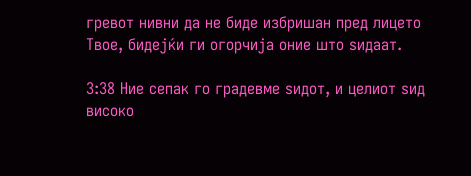гревот нивни да не биде избришан пред лицето Твое, бидејќи ги огорчија оние што ѕидаат.

3:38 Ние сепак го градевме ѕидот, и целиот ѕид високо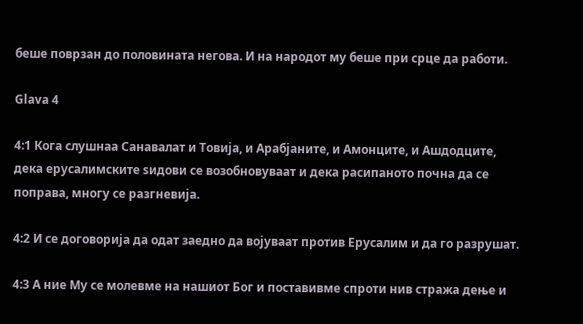беше поврзан до половината негова. И на народот му беше при срце да работи.

Glava 4

4:1 Кога слушнаа Санавалат и Товија, и Арабјаните, и Амонците, и Ашдодците, дека ерусалимските ѕидови се возобновуваат и дека расипаното почна да се поправа, многу се разгневија.

4:2 И се договорија да одат заедно да војуваат против Ерусалим и да го разрушат.

4:3 А ние Му се молевме на нашиот Бог и поставивме спроти нив стража дење и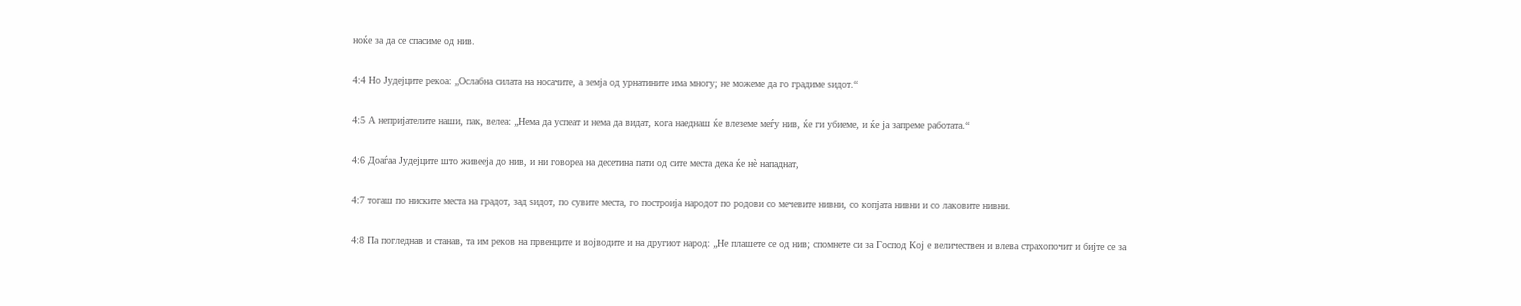ноќе за да се спасиме од нив.

4:4 Но Јудејците рекоа: „Ослабна силата на носачите, а земја од урнатините има многу; не можеме да го градиме ѕидот.“

4:5 А непријателите наши, пак, велеа: „Нема да успеат и нема да видат, кога наеднаш ќе влеземе меѓу нив, ќе ги убиеме, и ќе ја запреме работата.“

4:6 Доаѓаа Јудејците што живееја до нив, и ни говореа на десетина пати од сите места дека ќе нѐ нападнат,

4:7 тогаш по ниските места на градот, зад ѕидот, по сувите места, го построија народот по родови со мечевите нивни, со копјата нивни и со лаковите нивни.

4:8 Па погледнав и станав, та им реков на првенците и војводите и на другиот народ: „Не плашете се од нив; спомнете си за Господ Кој е величествен и влева страхопочит и бијте се за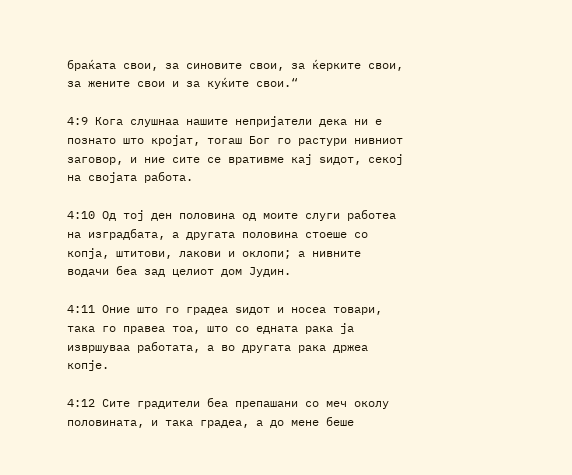браќата свои, за синовите свои, за ќерките свои, за жените свои и за куќите свои.“

4:9 Кога слушнаа нашите непријатели дека ни е познато што кројат, тогаш Бог го растури нивниот заговор, и ние сите се вративме кај ѕидот, секој на својата работа.

4:10 Од тој ден половина од моите слуги работеа на изградбата, а другата половина стоеше со копја, штитови, лакови и оклопи; а нивните водачи беа зад целиот дом Јудин.

4:11 Оние што го градеа ѕидот и носеа товари, така го правеа тоа, што со едната рака ја извршуваа работата, а во другата рака држеа копје.

4:12 Сите градители беа препашани со меч околу половината, и така градеа, а до мене беше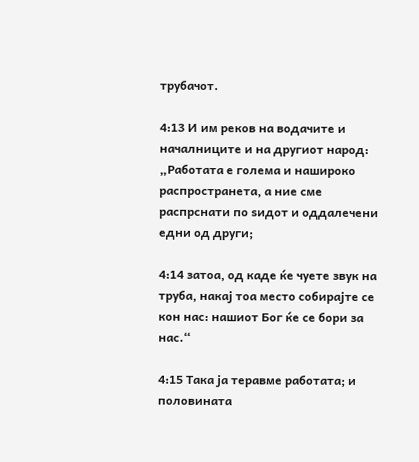трубачот.

4:13 И им реков на водачите и началниците и на другиот народ: „Работата е голема и нашироко распространета, а ние сме распрснати по ѕидот и оддалечени едни од други;

4:14 затоа, од каде ќе чуете звук на труба, накај тоа место собирајте се кон нас: нашиот Бог ќе се бори за нас.“

4:15 Така ја теравме работата; и половината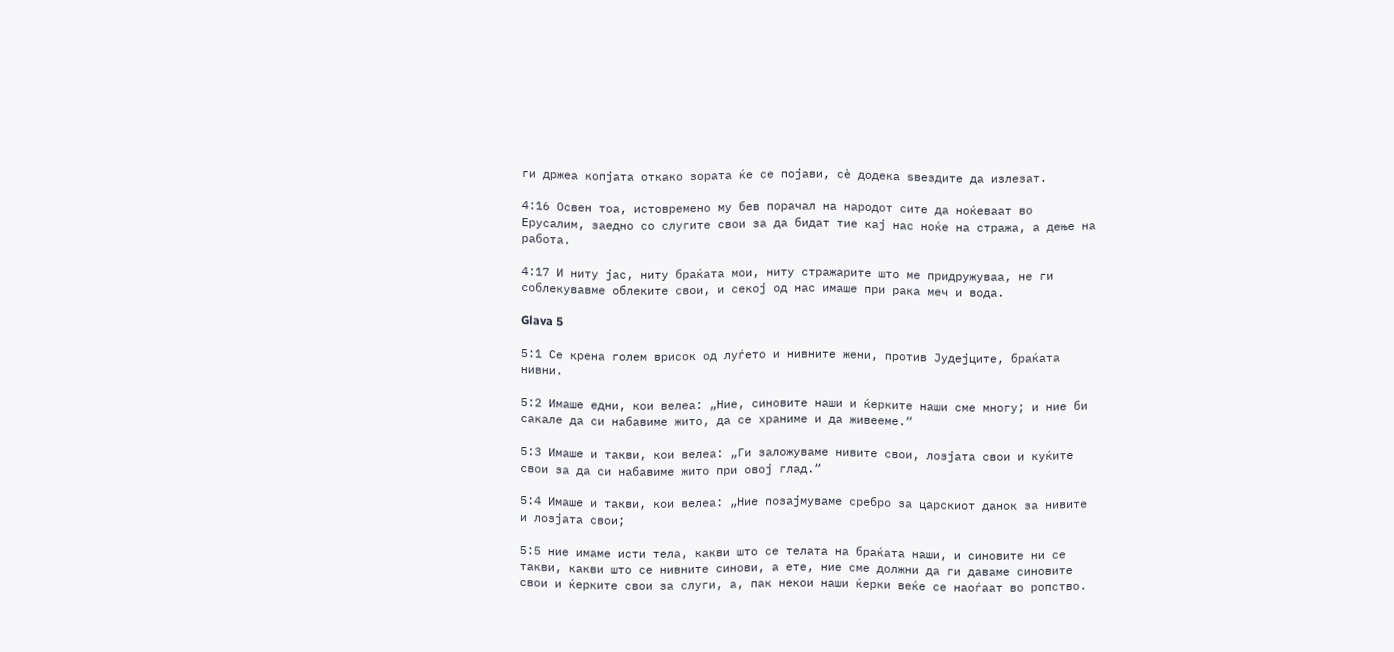ги држеа копјата откако зората ќе се појави, сѐ додека ѕвездите да излезат.

4:16 Освен тоа, истовремено му бев порачал на народот сите да ноќеваат во Ерусалим, заедно со слугите свои за да бидат тие кај нас ноќе на стража, а дење на работа.

4:17 И ниту јас, ниту браќата мои, ниту стражарите што ме придружуваа, не ги соблекувавме облеките свои, и секој од нас имаше при рака меч и вода.

Glava 5

5:1 Се крена голем врисок од луѓето и нивните жени, против Јудејците, браќата нивни.

5:2 Имаше едни, кои велеа: „Ние, синовите наши и ќерките наши сме многу; и ние би сакале да си набавиме жито, да се храниме и да живееме.“

5:3 Имаше и такви, кои велеа: „Ги заложуваме нивите свои, лозјата свои и куќите свои за да си набавиме жито при овој глад.“

5:4 Имаше и такви, кои велеа: „Ние позајмуваме сребро за царскиот данок за нивите и лозјата свои;

5:5 ние имаме исти тела, какви што се телата на браќата наши, и синовите ни се такви, какви што се нивните синови, а ете, ние сме должни да ги даваме синовите свои и ќерките свои за слуги, а, пак некои наши ќерки веќе се наоѓаат во ропство.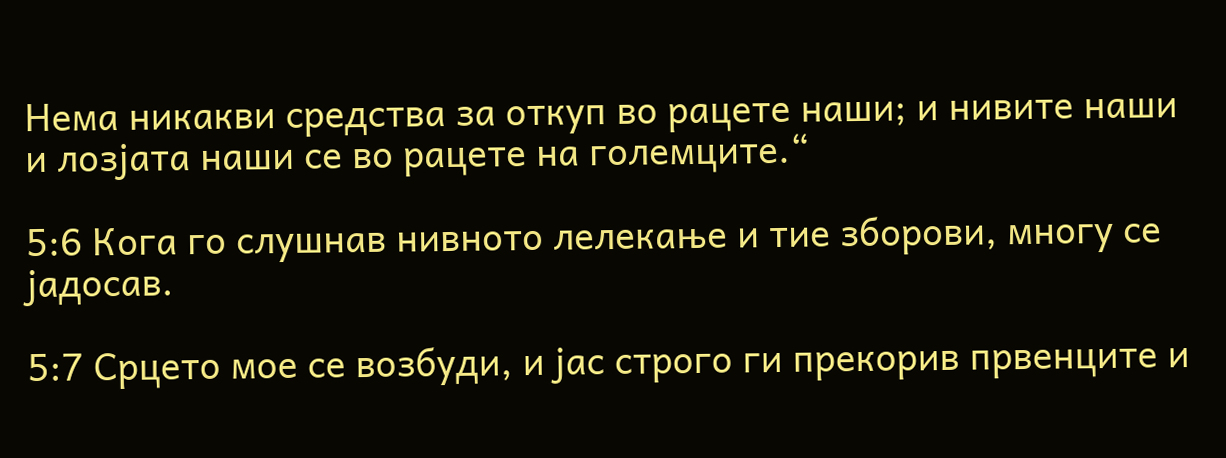Нема никакви средства за откуп во рацете наши; и нивите наши и лозјата наши се во рацете на големците.“

5:6 Кога го слушнав нивното лелекање и тие зборови, многу се јадосав.

5:7 Срцето мое се возбуди, и јас строго ги прекорив првенците и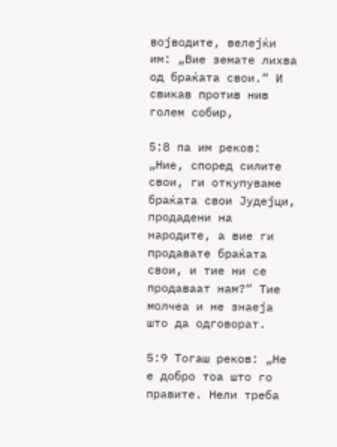војводите, велејќи им: „Вие земате лихва од браќата свои.“ И свикав против нив голем собир,

5:8 па им реков: „Ние, според силите свои, ги откупуваме браќата свои Јудејци, продадени на народите, а вие ги продавате браќата свои, и тие ни се продаваат нам?“ Тие молчеа и не знаеја што да одговорат.

5:9 Тогаш реков: „Не е добро тоа што го правите. Нели треба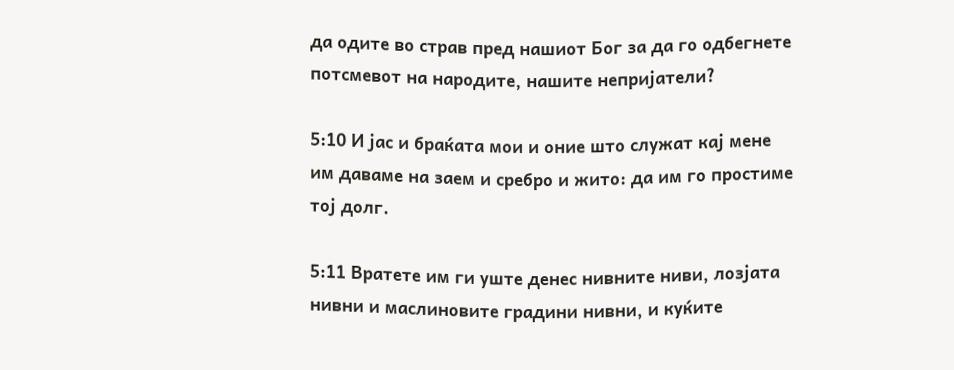да одите во страв пред нашиот Бог за да го одбегнете потсмевот на народите, нашите непријатели?

5:10 И јас и браќата мои и оние што служат кај мене им даваме на заем и сребро и жито: да им го простиме тој долг.

5:11 Вратете им ги уште денес нивните ниви, лозјата нивни и маслиновите градини нивни, и куќите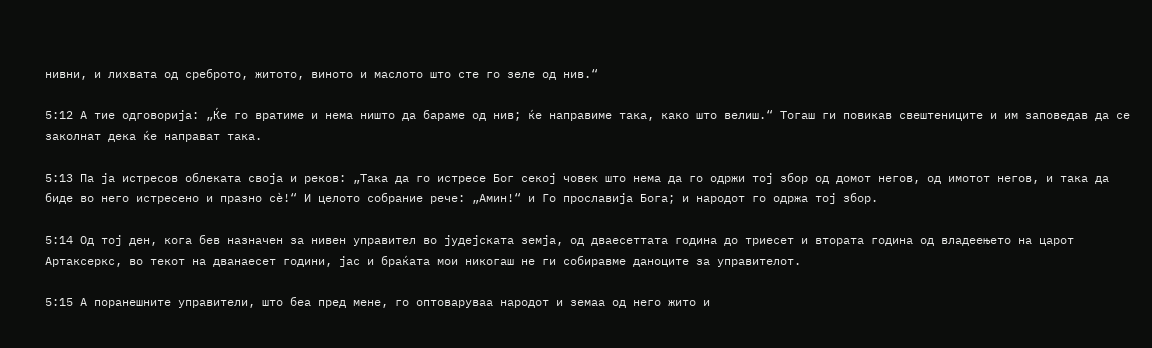нивни, и лихвата од среброто, житото, виното и маслото што сте го зеле од нив.“

5:12 А тие одговорија: „Ќе го вратиме и нема ништо да бараме од нив; ќе направиме така, како што велиш.“ Тогаш ги повикав свештениците и им заповедав да се заколнат дека ќе направат така.

5:13 Па ја истресов облеката своја и реков: „Така да го истресе Бог секој човек што нема да го одржи тој збор од домот негов, од имотот негов, и така да биде во него истресено и празно сѐ!“ И целото собрание рече: „Амин!“ и Го прославија Бога; и народот го одржа тој збор.

5:14 Од тој ден, кога бев назначен за нивен управител во јудејската земја, од дваесеттата година до триесет и втората година од владеењето на царот Артаксеркс, во текот на дванаесет години, јас и браќата мои никогаш не ги собиравме даноците за управителот.

5:15 А поранешните управители, што беа пред мене, го оптоваруваа народот и земаа од него жито и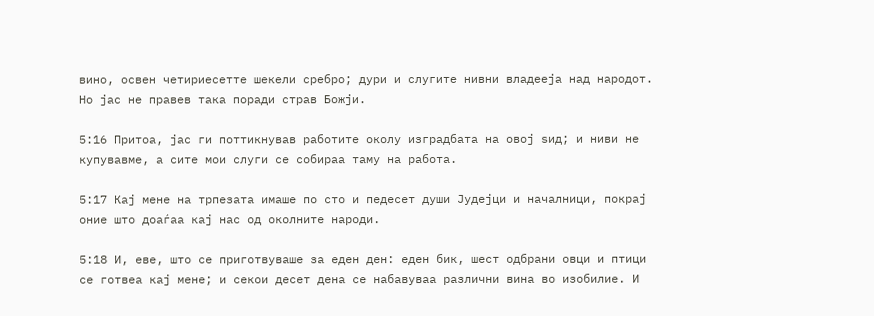вино, освен четириесетте шекели сребро; дури и слугите нивни владееја над народот. Но јас не правев така поради страв Божји.

5:16 Притоа, јас ги поттикнував работите околу изградбата на овој ѕид; и ниви не купувавме, а сите мои слуги се собираа таму на работа.

5:17 Кај мене на трпезата имаше по сто и педесет души Јудејци и началници, покрај оние што доаѓаа кај нас од околните народи.

5:18 И, еве, што се приготвуваше за еден ден: еден бик, шест одбрани овци и птици се готвеа кај мене; и секои десет дена се набавуваа различни вина во изобилие. И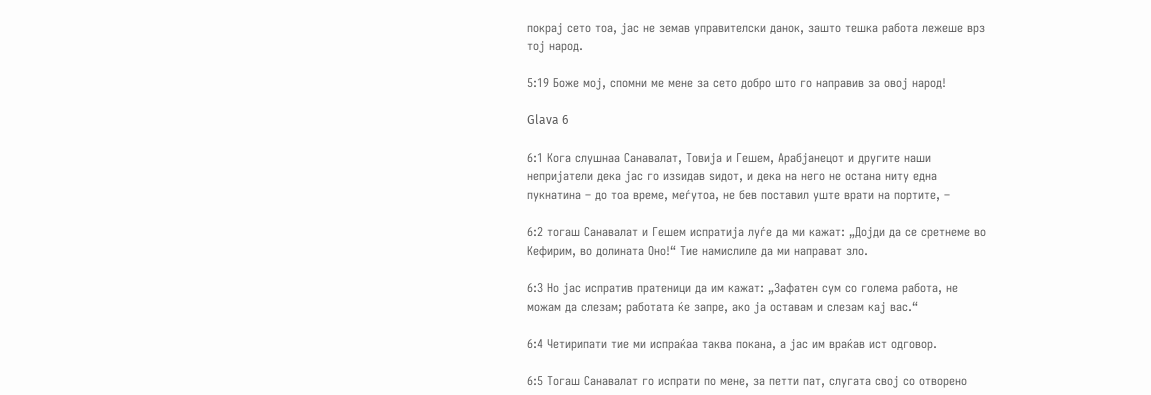покрај сето тоа, јас не земав управителски данок, зашто тешка работа лежеше врз тој народ.

5:19 Боже мој, спомни ме мене за сето добро што го направив за овој народ!

Glava 6

6:1 Кога слушнаа Санавалат, Товија и Гешем, Арабјанецот и другите наши непријатели дека јас го изѕидав ѕидот, и дека на него не остана ниту една пукнатина – до тоа време, меѓутоа, не бев поставил уште врати на портите, –

6:2 тогаш Санавалат и Гешем испратија луѓе да ми кажат: „Дојди да се сретнеме во Кефирим, во долината Оно!“ Тие намислиле да ми направат зло.

6:3 Но јас испратив пратеници да им кажат: „Зафатен сум со голема работа, не можам да слезам; работата ќе запре, ако ја оставам и слезам кај вас.“

6:4 Четирипати тие ми испраќаа таква покана, а јас им враќав ист одговор.

6:5 Тогаш Санавалат го испрати по мене, за петти пат, слугата свој со отворено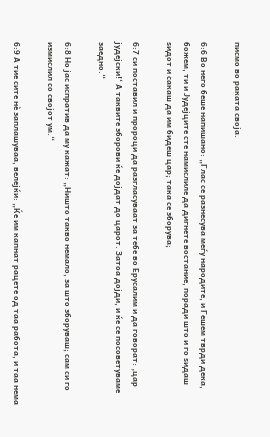писмо во раката своја.

6:6 Во него беше напишано: „Глас се разнесува меѓу народите, и Гешем тврди дека, божем, ти и Јудејците сте намислиле да дигнете востание, поради што и го ѕидаш ѕидот и сакаш да им бидеш цар; така се зборува;

6:7 си поставил и пророци да разгласуваат за тебе во Ерусалим и да говорат: ‚цар јудејски!‘ А таквите зборови ќе дојдат до царот. Затоа дојди, и ќе се посоветуваме заедно.“

6:8 Но јас испратив да му кажат: „Ништо такво немало, за што зборуваш; сам си го измислил со својот ум.“

6:9 А тие сите нѐ заплашуваа, велејќи: „Ќе им капнат рацете од таа работа, и таа нема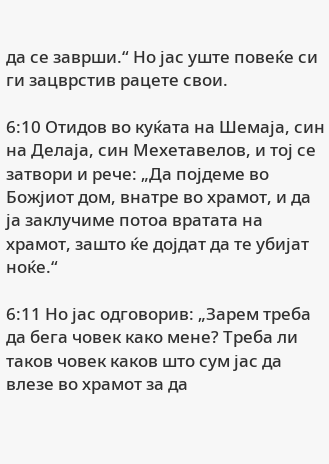да се заврши.“ Но јас уште повеќе си ги зацврстив рацете свои.

6:10 Отидов во куќата на Шемаја, син на Делаја, син Мехетавелов, и тој се затвори и рече: „Да појдеме во Божјиот дом, внатре во храмот, и да ја заклучиме потоа вратата на храмот, зашто ќе дојдат да те убијат ноќе.“

6:11 Но јас одговорив: „Зарем треба да бега човек како мене? Треба ли таков човек каков што сум јас да влезе во храмот за да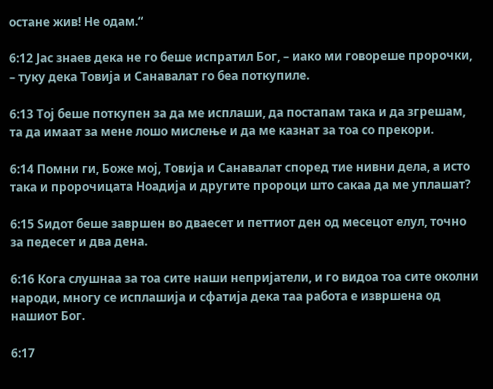остане жив! Не одам.“

6:12 Јас знаев дека не го беше испратил Бог, – иако ми говореше пророчки, – туку дека Товија и Санавалат го беа поткупиле.

6:13 Тој беше поткупен за да ме исплаши, да постапам така и да згрешам, та да имаат за мене лошо мислење и да ме казнат за тоа со прекори.

6:14 Помни ги, Боже мој, Товија и Санавалат според тие нивни дела, а исто така и пророчицата Ноадија и другите пророци што сакаа да ме уплашат?

6:15 Ѕидот беше завршен во дваесет и петтиот ден од месецот елул, точно за педесет и два дена.

6:16 Кога слушнаа за тоа сите наши непријатели, и го видоа тоа сите околни народи, многу се исплашија и сфатија дека таа работа е извршена од нашиот Бог.

6:17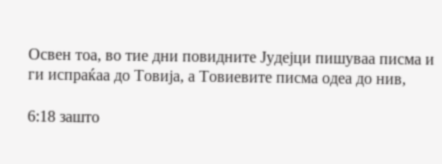Освен тоа, во тие дни повидните Јудејци пишуваа писма и ги испраќаа до Товија, а Товиевите писма одеа до нив,

6:18 зашто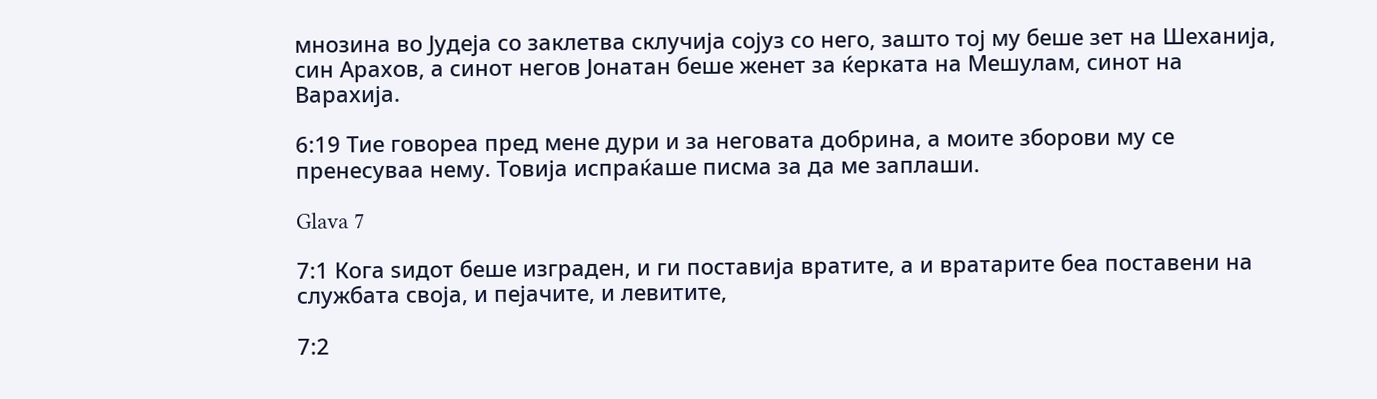мнозина во Јудеја со заклетва склучија сојуз со него, зашто тој му беше зет на Шеханија, син Арахов, а синот негов Јонатан беше женет за ќерката на Мешулам, синот на Варахија.

6:19 Тие говореа пред мене дури и за неговата добрина, а моите зборови му се пренесуваа нему. Товија испраќаше писма за да ме заплаши.

Glava 7

7:1 Кога ѕидот беше изграден, и ги поставија вратите, а и вратарите беа поставени на службата своја, и пејачите, и левитите,

7:2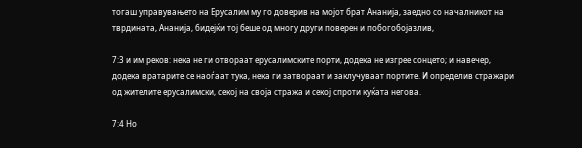тогаш управувањето на Ерусалим му го доверив на мојот брат Ананија, заедно со началникот на тврдината, Ананија, бидејќи тој беше од многу други поверен и побогобојазлив,

7:3 и им реков: нека не ги отвораат ерусалимските порти, додека не изгрее сонцето; и навечер, додека вратарите се наоѓаат тука, нека ги затвораат и заклучуваат портите. И определив стражари од жителите ерусалимски, секој на своја стража и секој спроти куќата негова.

7:4 Но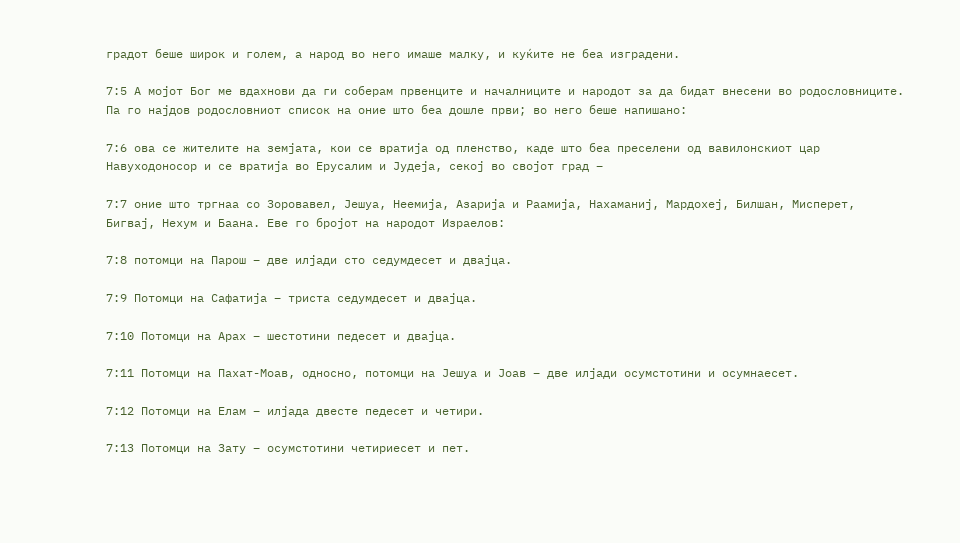градот беше широк и голем, а народ во него имаше малку, и куќите не беа изградени.

7:5 А мојот Бог ме вдахнови да ги соберам првенците и началниците и народот за да бидат внесени во родословниците. Па го најдов родословниот список на оние што беа дошле први; во него беше напишано:

7:6 ова се жителите на земјата, кои се вратија од пленство, каде што беа преселени од вавилонскиот цар Навуходоносор и се вратија во Ерусалим и Јудеја, секој во својот град –

7:7 оние што тргнаа со Зоровавел, Јешуа, Неемија, Азарија и Раамија, Нахаманиј, Мардохеј, Билшан, Мисперет, Бигвај, Нехум и Баана. Еве го бројот на народот Израелов:

7:8 потомци на Парош – две илјади сто седумдесет и двајца.

7:9 Потомци на Сафатија – триста седумдесет и двајца.

7:10 Потомци на Арах – шестотини педесет и двајца.

7:11 Потомци на Пахат-Моав, односно, потомци на Јешуа и Јоав – две илјади осумстотини и осумнаесет.

7:12 Потомци на Елам – илјада двесте педесет и четири.

7:13 Потомци на Зату – осумстотини четириесет и пет.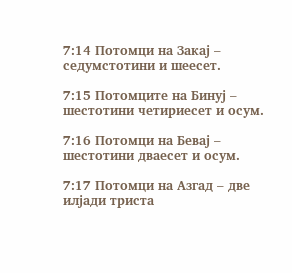7:14 Потомци на Закај – седумстотини и шеесет.

7:15 Потомците на Бинуј – шестотини четириесет и осум.

7:16 Потомци на Бевај – шестотини дваесет и осум.

7:17 Потомци на Азгад – две илјади триста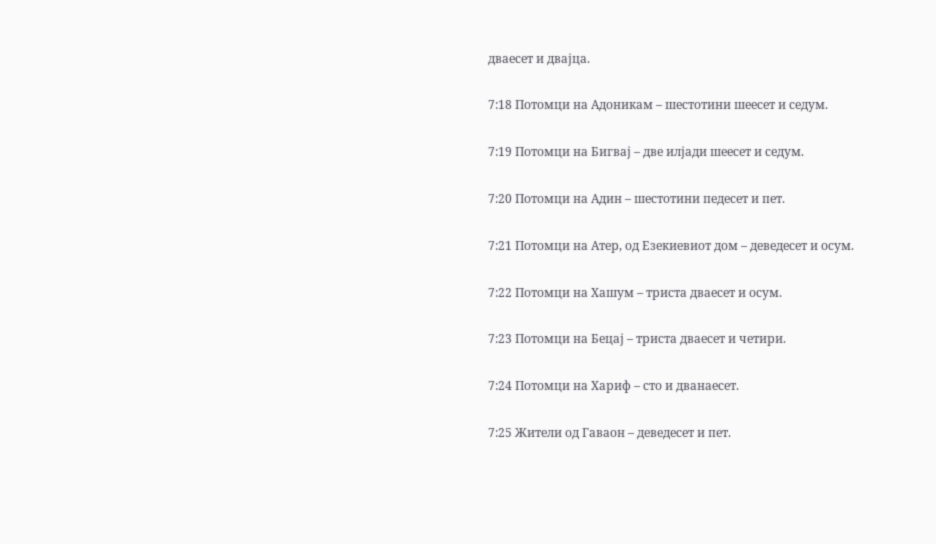дваесет и двајца.

7:18 Потомци на Адоникам – шестотини шеесет и седум.

7:19 Потомци на Бигвај – две илјади шеесет и седум.

7:20 Потомци на Адин – шестотини педесет и пет.

7:21 Потомци на Атер, од Езекиевиот дом – деведесет и осум.

7:22 Потомци на Хашум – триста дваесет и осум.

7:23 Потомци на Бецај – триста дваесет и четири.

7:24 Потомци на Хариф – сто и дванаесет.

7:25 Жители од Гаваон – деведесет и пет.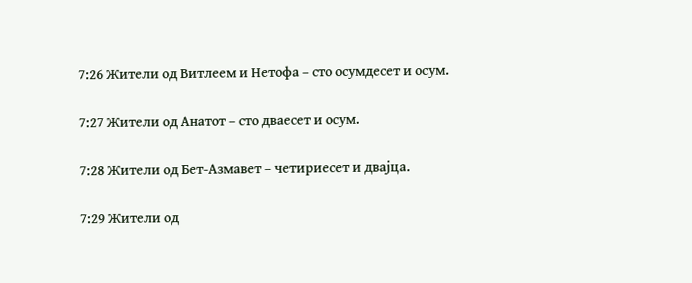7:26 Жители од Витлеем и Нетофа – сто осумдесет и осум.

7:27 Жители од Анатот – сто дваесет и осум.

7:28 Жители од Бет-Азмавет – четириесет и двајца.

7:29 Жители од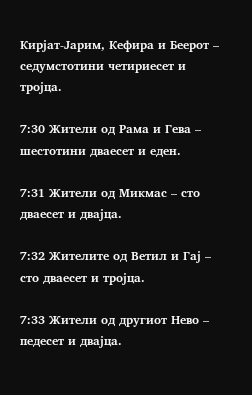Кирјат-Јарим, Кефира и Беерот – седумстотини четириесет и тројца.

7:30 Жители од Рама и Гева – шестотини дваесет и еден.

7:31 Жители од Микмас – сто дваесет и двајца.

7:32 Жителите од Ветил и Гај – сто дваесет и тројца.

7:33 Жители од другиот Нево – педесет и двајца.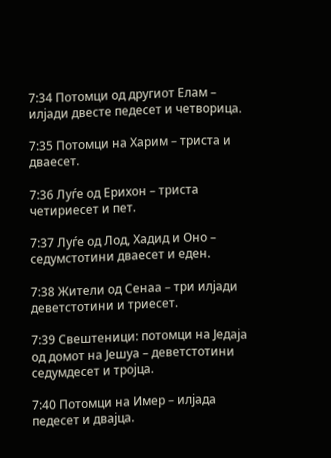7:34 Потомци од другиот Елам – илјади двесте педесет и четворица.

7:35 Потомци на Харим – триста и дваесет.

7:36 Луѓе од Ерихон – триста четириесет и пет.

7:37 Луѓе од Лод, Хадид и Оно – седумстотини дваесет и еден.

7:38 Жители од Сенаа – три илјади деветстотини и триесет.

7:39 Свештеници: потомци на Једаја од домот на Јешуа – деветстотини седумдесет и тројца.

7:40 Потомци на Имер – илјада педесет и двајца.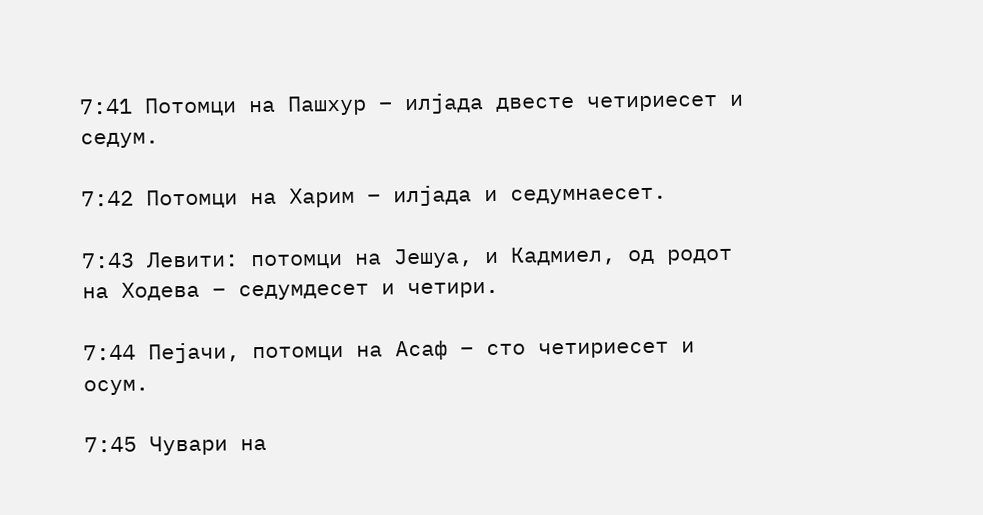7:41 Потомци на Пашхур – илјада двесте четириесет и седум.

7:42 Потомци на Харим – илјада и седумнаесет.

7:43 Левити: потомци на Јешуа, и Кадмиел, од родот на Ходева – седумдесет и четири.

7:44 Пејачи, потомци на Асаф – сто четириесет и осум.

7:45 Чувари на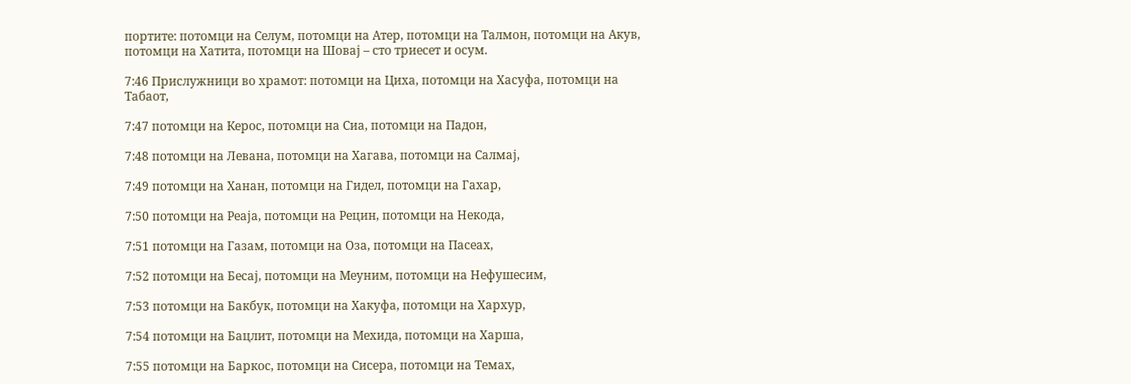портите: потомци на Селум, потомци на Атер, потомци на Талмон, потомци на Акув, потомци на Хатита, потомци на Шовај – сто триесет и осум.

7:46 Прислужници во храмот: потомци на Циха, потомци на Хасуфа, потомци на Табаот,

7:47 потомци на Керос, потомци на Сиа, потомци на Падон,

7:48 потомци на Левана, потомци на Хагава, потомци на Салмај,

7:49 потомци на Ханан, потомци на Гидел, потомци на Гахар,

7:50 потомци на Реаја, потомци на Рецин, потомци на Некода,

7:51 потомци на Газам, потомци на Оза, потомци на Пасеах,

7:52 потомци на Бесај, потомци на Меуним, потомци на Нефушесим,

7:53 потомци на Бакбук, потомци на Хакуфа, потомци на Хархур,

7:54 потомци на Бацлит, потомци на Мехида, потомци на Харша,

7:55 потомци на Баркос, потомци на Сисера, потомци на Темах,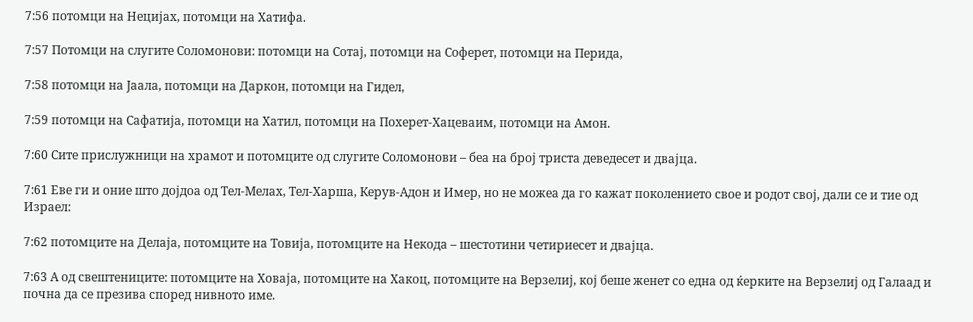7:56 потомци на Нецијах, потомци на Хатифа.

7:57 Потомци на слугите Соломонови: потомци на Сотај, потомци на Соферет, потомци на Перида,

7:58 потомци на Јаала, потомци на Даркон, потомци на Гидел,

7:59 потомци на Сафатија, потомци на Хатил, потомци на Похерет-Хацеваим, потомци на Амон.

7:60 Сите прислужници на храмот и потомците од слугите Соломонови – беа на број триста деведесет и двајца.

7:61 Еве ги и оние што дојдоа од Тел-Мелах, Тел-Харша, Керув-Адон и Имер, но не можеа да го кажат поколението свое и родот свој, дали се и тие од Израел:

7:62 потомците на Делаја, потомците на Товија, потомците на Некода – шестотини четириесет и двајца.

7:63 А од свештениците: потомците на Ховаја, потомците на Хакоц, потомците на Верзелиј, кој беше женет со една од ќерките на Верзелиј од Галаад и почна да се презива според нивното име.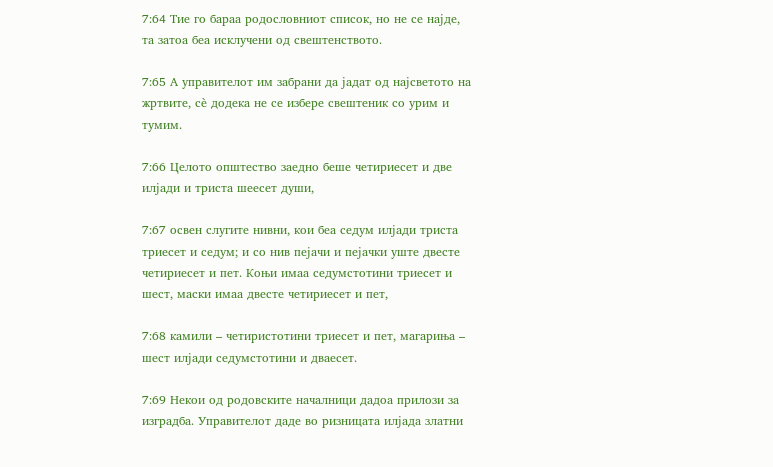7:64 Тие го бараа родословниот список, но не се најде, та затоа беа исклучени од свештенството.

7:65 А управителот им забрани да јадат од најсветото на жртвите, сѐ додека не се избере свештеник со урим и тумим.

7:66 Целото општество заедно беше четириесет и две илјади и триста шеесет души,

7:67 освен слугите нивни, кои беа седум илјади триста триесет и седум; и со нив пејачи и пејачки уште двесте четириесет и пет. Коњи имаа седумстотини триесет и шест, маски имаа двесте четириесет и пет,

7:68 камили – четиристотини триесет и пет, магариња – шест илјади седумстотини и дваесет.

7:69 Некои од родовските началници дадоа прилози за изградба. Управителот даде во ризницата илјада златни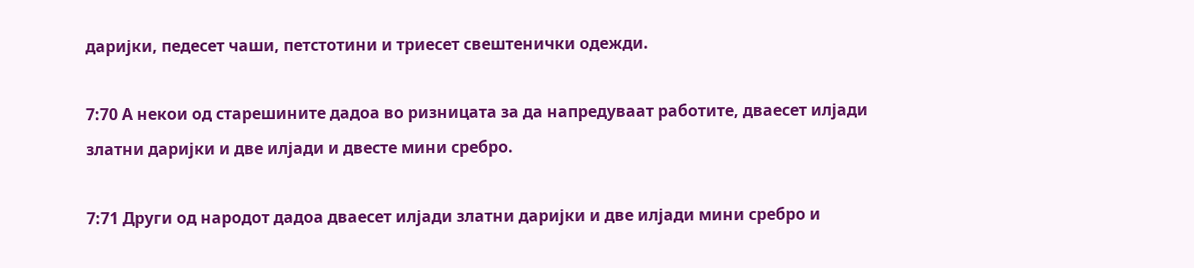даријки, педесет чаши, петстотини и триесет свештенички одежди.

7:70 А некои од старешините дадоа во ризницата за да напредуваат работите, дваесет илјади златни даријки и две илјади и двесте мини сребро.

7:71 Други од народот дадоа дваесет илјади златни даријки и две илјади мини сребро и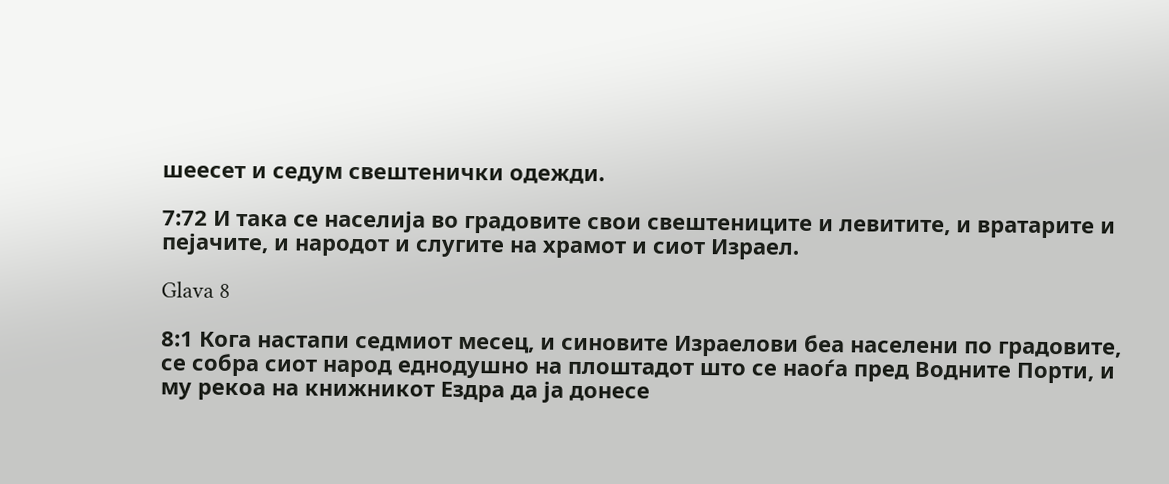шеесет и седум свештенички одежди.

7:72 И така се населија во градовите свои свештениците и левитите, и вратарите и пејачите, и народот и слугите на храмот и сиот Израел.

Glava 8

8:1 Кога настапи седмиот месец, и синовите Израелови беа населени по градовите, се собра сиот народ еднодушно на плоштадот што се наоѓа пред Водните Порти, и му рекоа на книжникот Ездра да ја донесе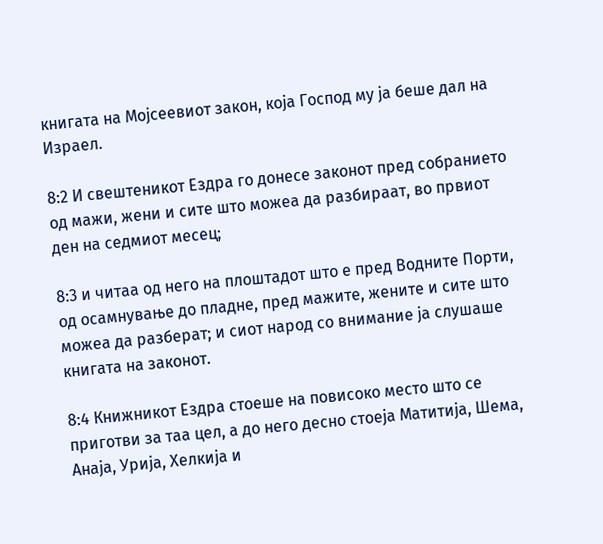книгата на Мојсеевиот закон, која Господ му ја беше дал на Израел.

8:2 И свештеникот Ездра го донесе законот пред собранието од мажи, жени и сите што можеа да разбираат, во првиот ден на седмиот месец;

8:3 и читаа од него на плоштадот што е пред Водните Порти, од осамнување до пладне, пред мажите, жените и сите што можеа да разберат; и сиот народ со внимание ја слушаше книгата на законот.

8:4 Книжникот Ездра стоеше на повисоко место што се приготви за таа цел, а до него десно стоеја Матитија, Шема, Анаја, Урија, Хелкија и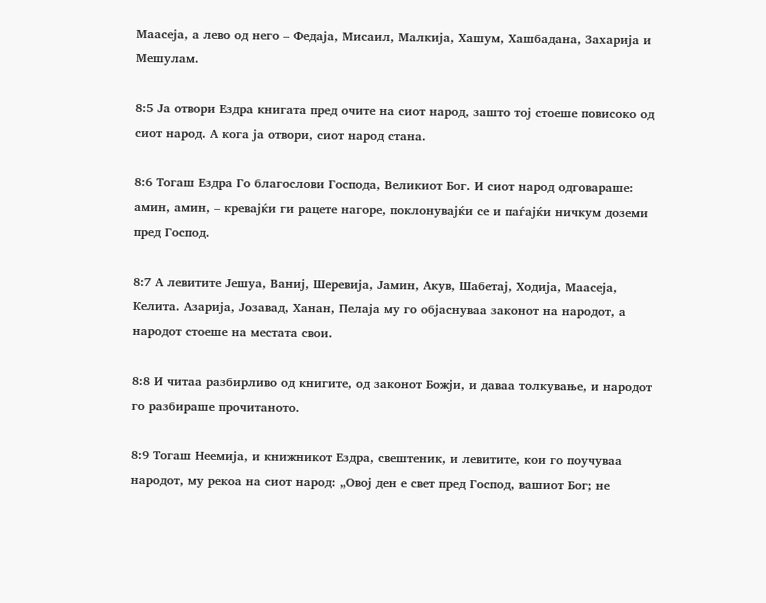Маасеја, а лево од него – Федаја, Мисаил, Малкија, Хашум, Хашбадана, Захарија и Мешулам.

8:5 Ја отвори Ездра книгата пред очите на сиот народ, зашто тој стоеше повисоко од сиот народ. А кога ја отвори, сиот народ стана.

8:6 Тогаш Ездра Го благослови Господа, Великиот Бог. И сиот народ одговараше: амин, амин, – кревајќи ги рацете нагоре, поклонувајќи се и паѓајќи ничкум доземи пред Господ.

8:7 А левитите Јешуа, Ваниј, Шеревија, Јамин, Акув, Шабетај, Ходија, Маасеја, Келита. Азарија, Јозавад, Ханан, Пелаја му го објаснуваа законот на народот, а народот стоеше на местата свои.

8:8 И читаа разбирливо од книгите, од законот Божји, и даваа толкување, и народот го разбираше прочитаното.

8:9 Тогаш Неемија, и книжникот Ездра, свештеник, и левитите, кои го поучуваа народот, му рекоа на сиот народ: „Овој ден е свет пред Господ, вашиот Бог; не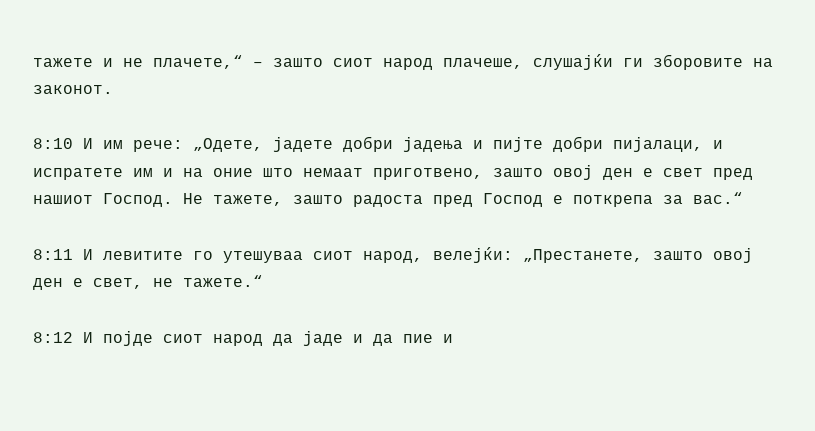тажете и не плачете,“ – зашто сиот народ плачеше, слушајќи ги зборовите на законот.

8:10 И им рече: „Одете, јадете добри јадења и пијте добри пијалаци, и испратете им и на оние што немаат приготвено, зашто овој ден е свет пред нашиот Господ. Не тажете, зашто радоста пред Господ е поткрепа за вас.“

8:11 И левитите го утешуваа сиот народ, велејќи: „Престанете, зашто овој ден е свет, не тажете.“

8:12 И појде сиот народ да јаде и да пие и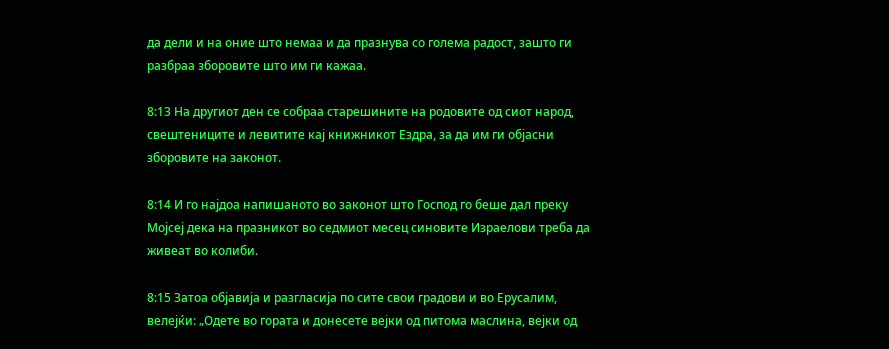да дели и на оние што немаа и да празнува со голема радост, зашто ги разбраа зборовите што им ги кажаа.

8:13 На другиот ден се собраа старешините на родовите од сиот народ, свештениците и левитите кај книжникот Ездра, за да им ги објасни зборовите на законот.

8:14 И го најдоа напишаното во законот што Господ го беше дал преку Мојсеј дека на празникот во седмиот месец синовите Израелови треба да живеат во колиби.

8:15 Затоа објавија и разгласија по сите свои градови и во Ерусалим, велејќи: „Одете во гората и донесете вејки од питома маслина, вејки од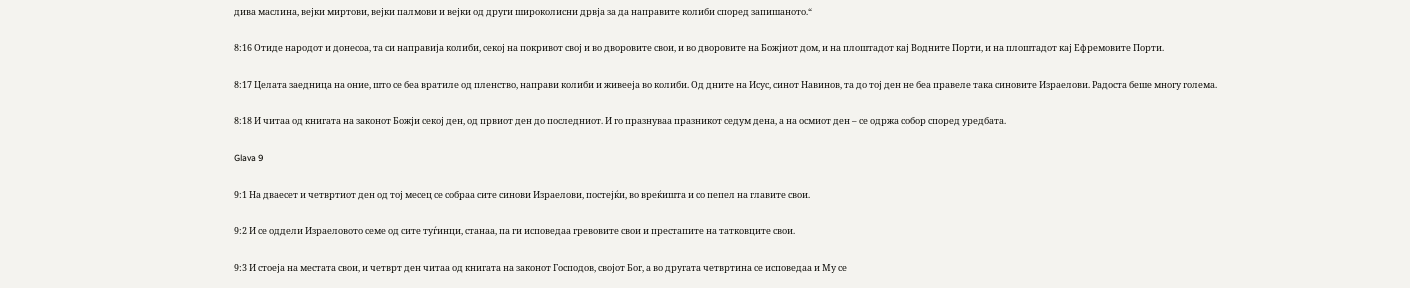дива маслина, вејки миртови, вејки палмови и вејки од други широколисни дрвја за да направите колиби според запишаното.“

8:16 Отиде народот и донесоа, та си направија колиби, секој на покривот свој и во дворовите свои, и во дворовите на Божјиот дом, и на плоштадот кај Водните Порти, и на плоштадот кај Ефремовите Порти.

8:17 Целата заедница на оние, што се беа вратиле од пленство, направи колиби и живееја во колиби. Од дните на Исус, синот Навинов, та до тој ден не беа правеле така синовите Израелови. Радоста беше многу голема.

8:18 И читаа од книгата на законот Божји секој ден, од првиот ден до последниот. И го празнуваа празникот седум дена, а на осмиот ден – се одржа собор според уредбата.

Glava 9

9:1 На дваесет и четвртиот ден од тој месец се собраа сите синови Израелови, постејќи, во вреќишта и со пепел на главите свои.

9:2 И се оддели Израеловото семе од сите туѓинци, станаа, па ги исповедаа гревовите свои и престапите на татковците свои.

9:3 И стоеја на местата свои, и четврт ден читаа од книгата на законот Господов, својот Бог, а во другата четвртина се исповедаа и Му се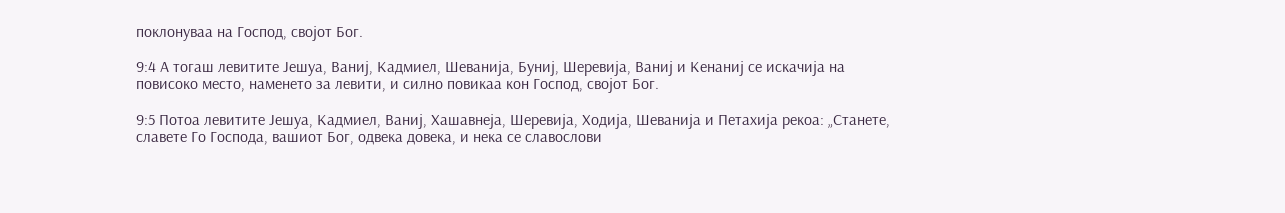поклонуваа на Господ, својот Бог.

9:4 А тогаш левитите Јешуа, Ваниј, Кадмиел, Шеванија, Буниј, Шеревија, Ваниј и Кенаниј се искачија на повисоко место, наменето за левити, и силно повикаа кон Господ, својот Бог.

9:5 Потоа левитите Јешуа, Кадмиел, Ваниј, Хашавнеја, Шеревија, Ходија, Шеванија и Петахија рекоа: „Станете, славете Го Господа, вашиот Бог, одвека довека, и нека се славослови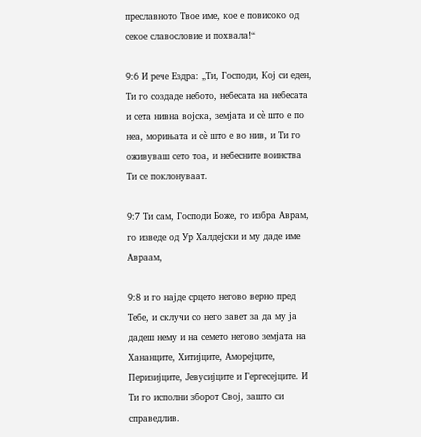преславното Твое име, кое е повисоко од секое славословие и похвала!“

9:6 И рече Ездра: „Ти, Господи, Кој си еден, Ти го создаде небото, небесата на небесата и сета нивна војска, земјата и сѐ што е по неа, морињата и сѐ што е во нив, и Ти го оживуваш сето тоа, и небесните воинства Ти се поклонуваат.

9:7 Ти сам, Господи Боже, го избра Аврам, го изведе од Ур Халдејски и му даде име Авраам,

9:8 и го најде срцето негово верно пред Тебе, и склучи со него завет за да му ја дадеш нему и на семето негово земјата на Хананците, Хитијците, Аморејците, Перизијците, Јевусијците и Гергесејците. И Ти го исполни зборот Свој, зашто си справедлив.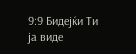9:9 Бидејќи Ти ја виде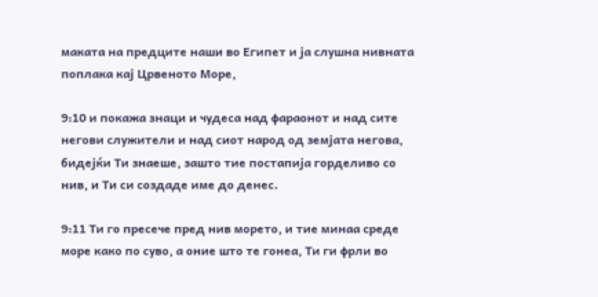маката на предците наши во Египет и ја слушна нивната поплака кај Црвеното Море,

9:10 и покажа знаци и чудеса над фараонот и над сите негови служители и над сиот народ од земјата негова, бидејќи Ти знаеше, зашто тие постапија горделиво со нив, и Ти си создаде име до денес.

9:11 Ти го пресече пред нив морето, и тие минаа среде море како по суво, а оние што те гонеа, Ти ги фрли во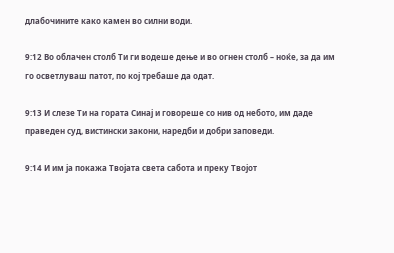длабочините како камен во силни води.

9:12 Во облачен столб Ти ги водеше дење и во огнен столб – ноќе, за да им го осветлуваш патот, по кој требаше да одат.

9:13 И слезе Ти на гората Синај и говореше со нив од небото, им даде праведен суд, вистински закони, наредби и добри заповеди.

9:14 И им ја покажа Твојата света сабота и преку Твојот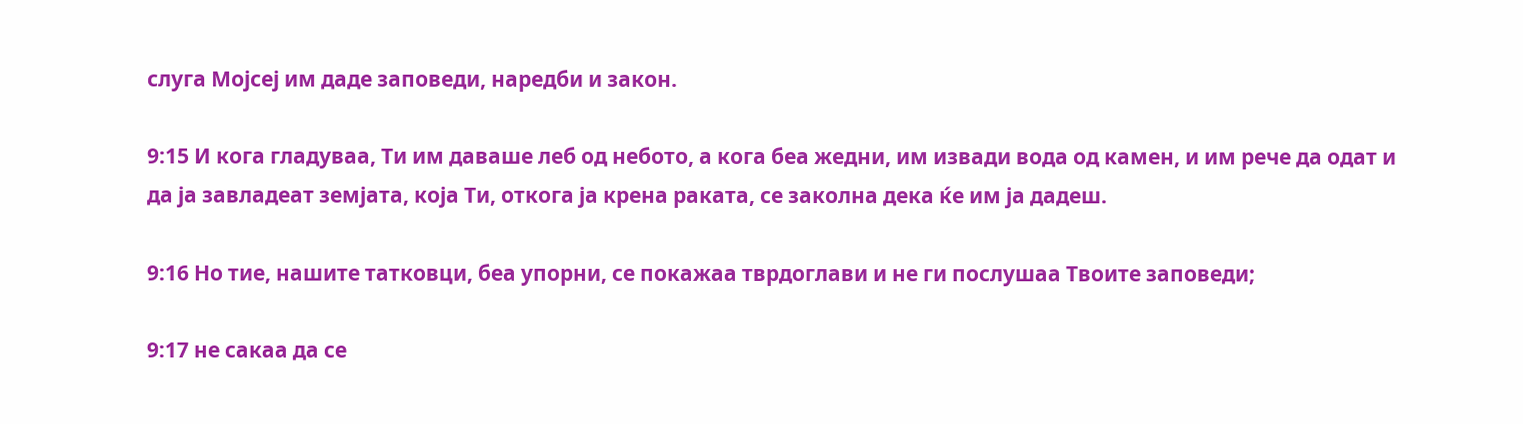слуга Мојсеј им даде заповеди, наредби и закон.

9:15 И кога гладуваа, Ти им даваше леб од небото, а кога беа жедни, им извади вода од камен, и им рече да одат и да ја завладеат земјата, која Ти, откога ја крена раката, се заколна дека ќе им ја дадеш.

9:16 Но тие, нашите татковци, беа упорни, се покажаа тврдоглави и не ги послушаа Твоите заповеди;

9:17 не сакаа да се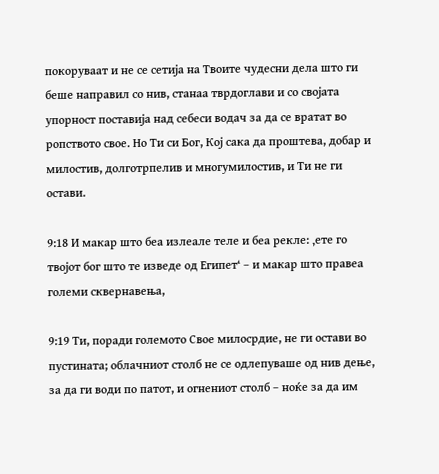покоруваат и не се сетија на Твоите чудесни дела што ги беше направил со нив, станаа тврдоглави и со својата упорност поставија над себеси водач за да се вратат во ропството свое. Но Ти си Бог, Кој сака да проштева, добар и милостив, долготрпелив и многумилостив, и Ти не ги остави.

9:18 И макар што беа излеале теле и беа рекле: ‚ете го твојот бог што те изведе од Египет‘ – и макар што правеа големи сквернавења,

9:19 Ти, поради големото Свое милосрдие, не ги остави во пустината; облачниот столб не се одлепуваше од нив дење, за да ги води по патот, и огнениот столб – ноќе за да им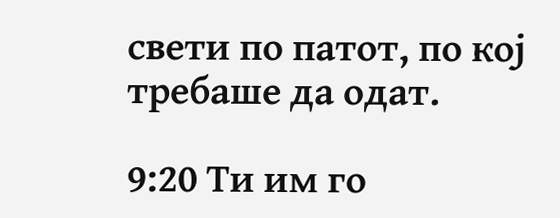свети по патот, по кој требаше да одат.

9:20 Ти им го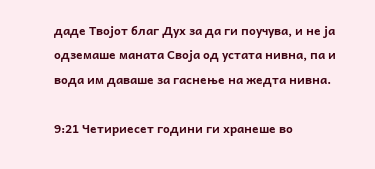даде Твојот благ Дух за да ги поучува, и не ја одземаше маната Своја од устата нивна, па и вода им даваше за гаснење на жедта нивна.

9:21 Четириесет години ги хранеше во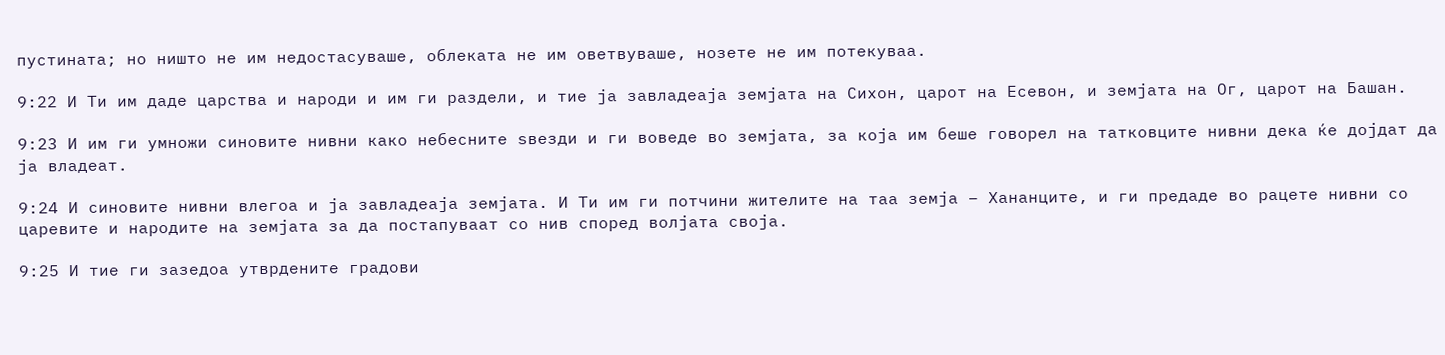пустината; но ништо не им недостасуваше, облеката не им оветвуваше, нозете не им потекуваа.

9:22 И Ти им даде царства и народи и им ги раздели, и тие ја завладеаја земјата на Сихон, царот на Есевон, и земјата на Ог, царот на Башан.

9:23 И им ги умножи синовите нивни како небесните ѕвезди и ги воведе во земјата, за која им беше говорел на татковците нивни дека ќе дојдат да ја владеат.

9:24 И синовите нивни влегоа и ја завладеаја земјата. И Ти им ги потчини жителите на таа земја – Хананците, и ги предаде во рацете нивни со царевите и народите на земјата за да постапуваат со нив според волјата своја.

9:25 И тие ги зазедоа утврдените градови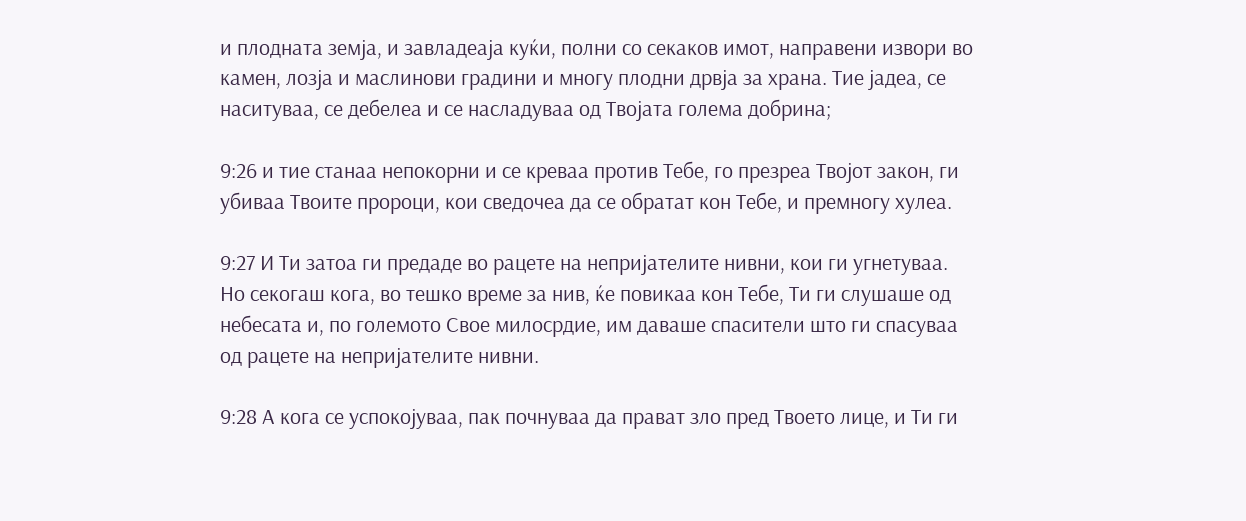и плодната земја, и завладеаја куќи, полни со секаков имот, направени извори во камен, лозја и маслинови градини и многу плодни дрвја за храна. Тие јадеа, се наситуваа, се дебелеа и се насладуваа од Твојата голема добрина;

9:26 и тие станаа непокорни и се креваа против Тебе, го презреа Твојот закон, ги убиваа Твоите пророци, кои сведочеа да се обратат кон Тебе, и премногу хулеа.

9:27 И Ти затоа ги предаде во рацете на непријателите нивни, кои ги угнетуваа. Но секогаш кога, во тешко време за нив, ќе повикаа кон Тебе, Ти ги слушаше од небесата и, по големото Свое милосрдие, им даваше спасители што ги спасуваа од рацете на непријателите нивни.

9:28 А кога се успокојуваа, пак почнуваа да прават зло пред Твоето лице, и Ти ги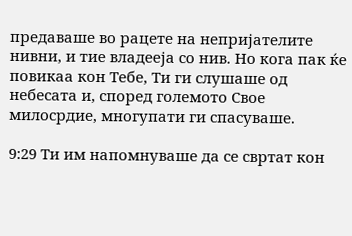предаваше во рацете на непријателите нивни, и тие владееја со нив. Но кога пак ќе повикаа кон Тебе, Ти ги слушаше од небесата и, според големото Свое милосрдие, многупати ги спасуваше.

9:29 Ти им напомнуваше да се свртат кон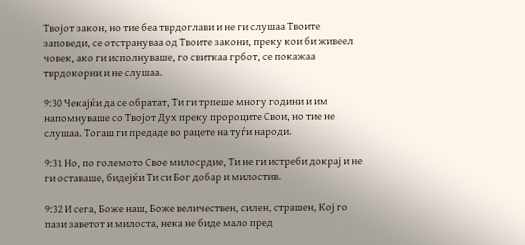Твојот закон, но тие беа тврдоглави и не ги слушаа Твоите заповеди, се отстрануваа од Твоите закони, преку кои би живеел човек, ако ги исполнуваше, го свиткаа грбот, се покажаа тврдокорни и не слушаа.

9:30 Чекајќи да се обратат, Ти ги трпеше многу години и им напомнуваше со Твојот Дух преку пророците Свои, но тие не слушаа. Тогаш ги предаде во рацете на туѓи народи.

9:31 Но, по големото Свое милосрдие, Ти не ги истреби докрај и не ги оставаше, бидејќи Ти си Бог добар и милостив.

9:32 И сега, Боже наш, Боже величествен, силен, страшен, Кој го пази заветот и милоста, нека не биде мало пред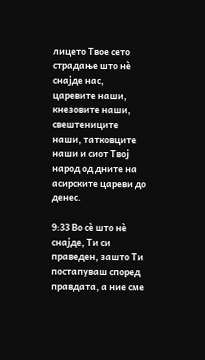лицето Твое сето страдање што нѐ снајде нас, царевите наши, кнезовите наши, свештениците наши, татковците наши и сиот Твој народ од дните на асирските цареви до денес.

9:33 Во сѐ што нѐ снајде, Ти си праведен, зашто Ти постапуваш според правдата, а ние сме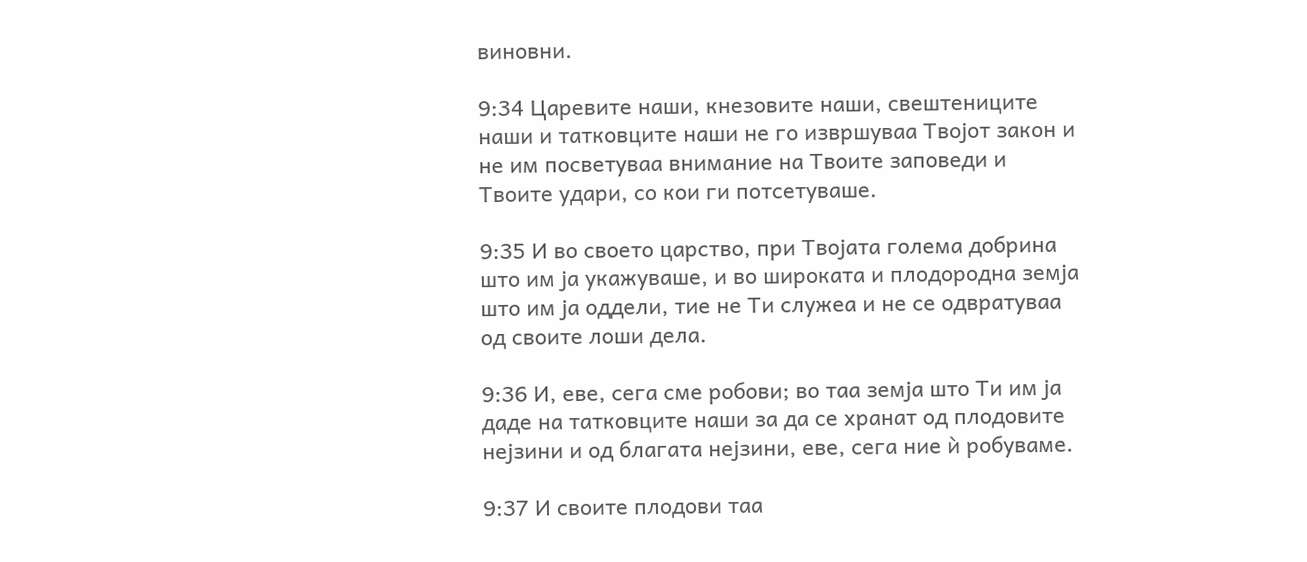виновни.

9:34 Царевите наши, кнезовите наши, свештениците наши и татковците наши не го извршуваа Твојот закон и не им посветуваа внимание на Твоите заповеди и Твоите удари, со кои ги потсетуваше.

9:35 И во своето царство, при Твојата голема добрина што им ја укажуваше, и во широката и плодородна земја што им ја оддели, тие не Ти служеа и не се одвратуваа од своите лоши дела.

9:36 И, еве, сега сме робови; во таа земја што Ти им ја даде на татковците наши за да се хранат од плодовите нејзини и од благата нејзини, еве, сега ние ѝ робуваме.

9:37 И своите плодови таа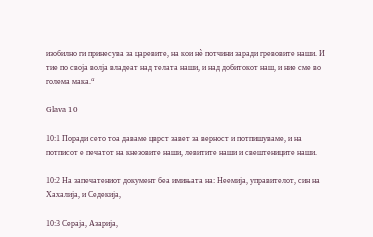изобилно ги принесува за царевите, на кои нѐ потчини заради гревовите наши. И тие по своја волја владеат над телата наши, и над добитокот наш, и ние сме во голема мака.“

Glava 10

10:1 Поради сето тоа даваме цврст завет за верност и потпишуваме, и на потписот е печатот на кнезовите наши, левитите наши и свештениците наши.

10:2 На запечатениот документ беа имињата на: Неемија, управителот, син на Хахалија, и Седекија,

10:3 Сераја, Азарија,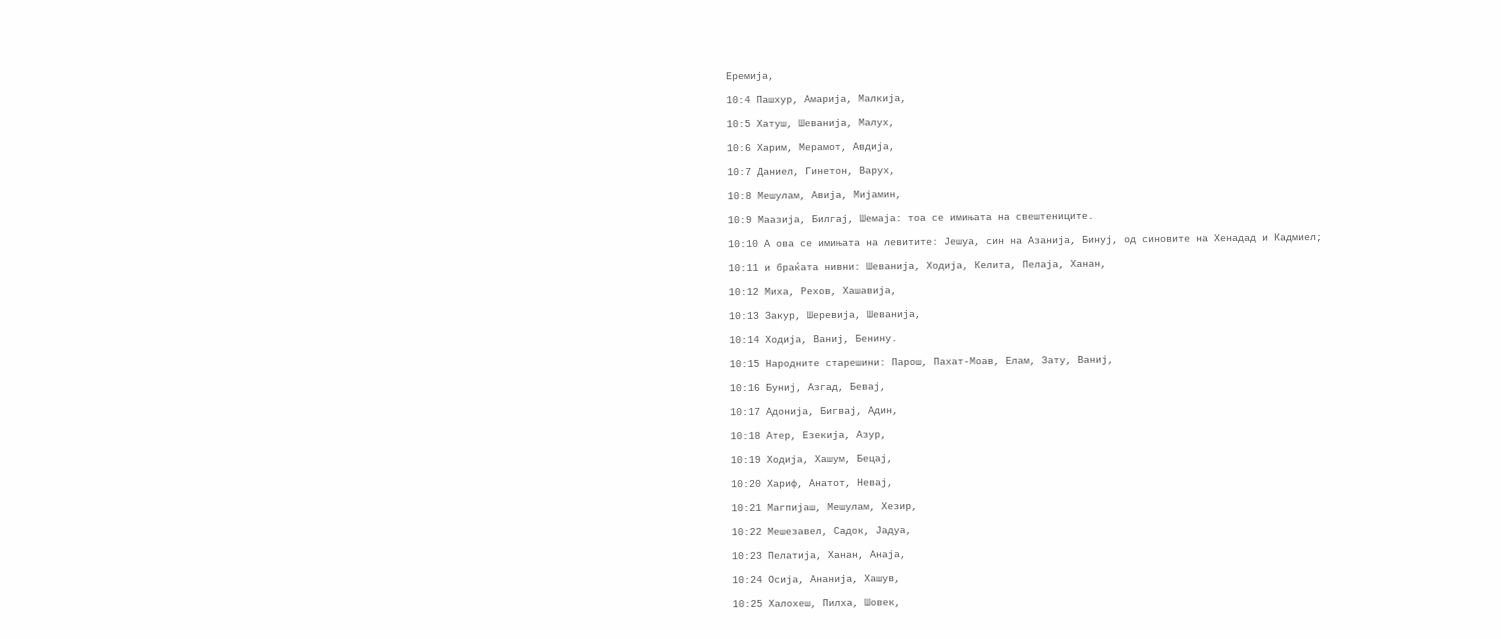Еремија,

10:4 Пашхур, Амарија, Малкија,

10:5 Хатуш, Шеванија, Малух,

10:6 Харим, Мерамот, Авдија,

10:7 Даниел, Гинетон, Варух,

10:8 Мешулам, Авија, Мијамин,

10:9 Маазија, Билгај, Шемаја: тоа се имињата на свештениците.

10:10 А ова се имињата на левитите: Јешуа, син на Азанија, Бинуј, од синовите на Хенадад и Кадмиел;

10:11 и браќата нивни: Шеванија, Ходија, Келита, Пелаја, Ханан,

10:12 Миха, Рехов, Хашавија,

10:13 Закур, Шеревија, Шеванија,

10:14 Ходија, Ваниј, Бенину.

10:15 Народните старешини: Парош, Пахат-Моав, Елам, Зату, Ваниј,

10:16 Буниј, Азгад, Бевај,

10:17 Адонија, Бигвај, Адин,

10:18 Атер, Езекија, Азур,

10:19 Ходија, Хашум, Бецај,

10:20 Хариф, Анатот, Невај,

10:21 Магпијаш, Мешулам, Хезир,

10:22 Мешезавел, Садок, Јадуа,

10:23 Пелатија, Ханан, Анаја,

10:24 Осија, Ананија, Хашув,

10:25 Халохеш, Пилха, Шовек,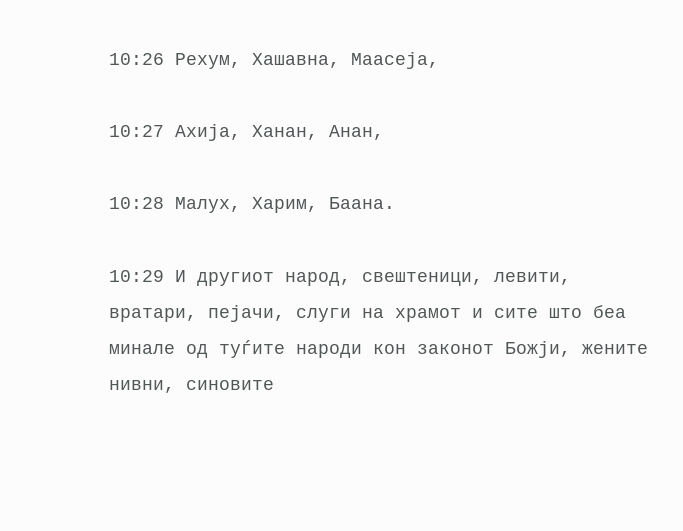10:26 Рехум, Хашавна, Маасеја,

10:27 Ахија, Ханан, Анан,

10:28 Малух, Харим, Баана.

10:29 И другиот народ, свештеници, левити, вратари, пејачи, слуги на храмот и сите што беа минале од туѓите народи кон законот Божји, жените нивни, синовите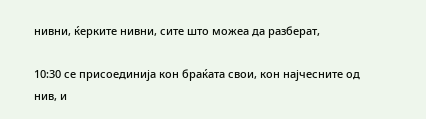нивни, ќерките нивни, сите што можеа да разберат,

10:30 се присоединија кон браќата свои, кон најчесните од нив, и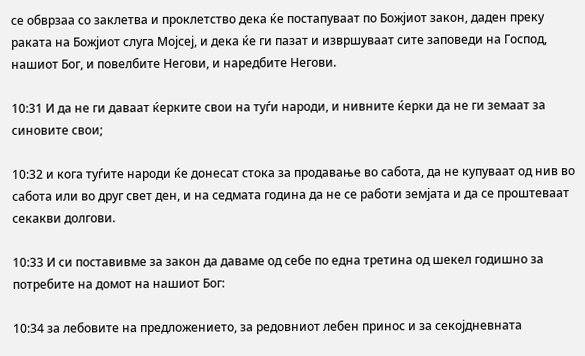се обврзаа со заклетва и проклетство дека ќе постапуваат по Божјиот закон, даден преку раката на Божјиот слуга Мојсеј, и дека ќе ги пазат и извршуваат сите заповеди на Господ, нашиот Бог, и повелбите Негови, и наредбите Негови.

10:31 И да не ги даваат ќерките свои на туѓи народи, и нивните ќерки да не ги земаат за синовите свои;

10:32 и кога туѓите народи ќе донесат стока за продавање во сабота, да не купуваат од нив во сабота или во друг свет ден, и на седмата година да не се работи земјата и да се проштеваат секакви долгови.

10:33 И си поставивме за закон да даваме од себе по една третина од шекел годишно за потребите на домот на нашиот Бог:

10:34 за лебовите на предложението, за редовниот лебен принос и за секојдневната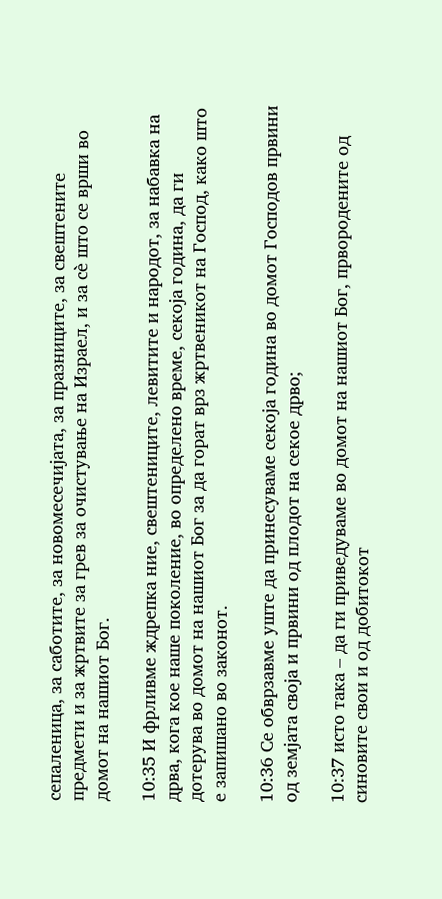сепаленица, за саботите, за новомесечијата, за празниците, за свештените предмети и за жртвите за грев за очистување на Израел, и за сѐ што се врши во домот на нашиот Бог.

10:35 И фрливме ждрепка ние, свештениците, левитите и народот, за набавка на дрва, кога кое наше поколение, во определено време, секоја година, да ги дотерува во домот на нашиот Бог за да горат врз жртвеникот на Господ, како што е запишано во законот.

10:36 Се обврзавме уште да принесуваме секоја година во домот Господов првини од земјата своја и првини од плодот на секое дрво;

10:37 исто така – да ги приведуваме во домот на нашиот Бог, првородените од синовите свои и од добитокот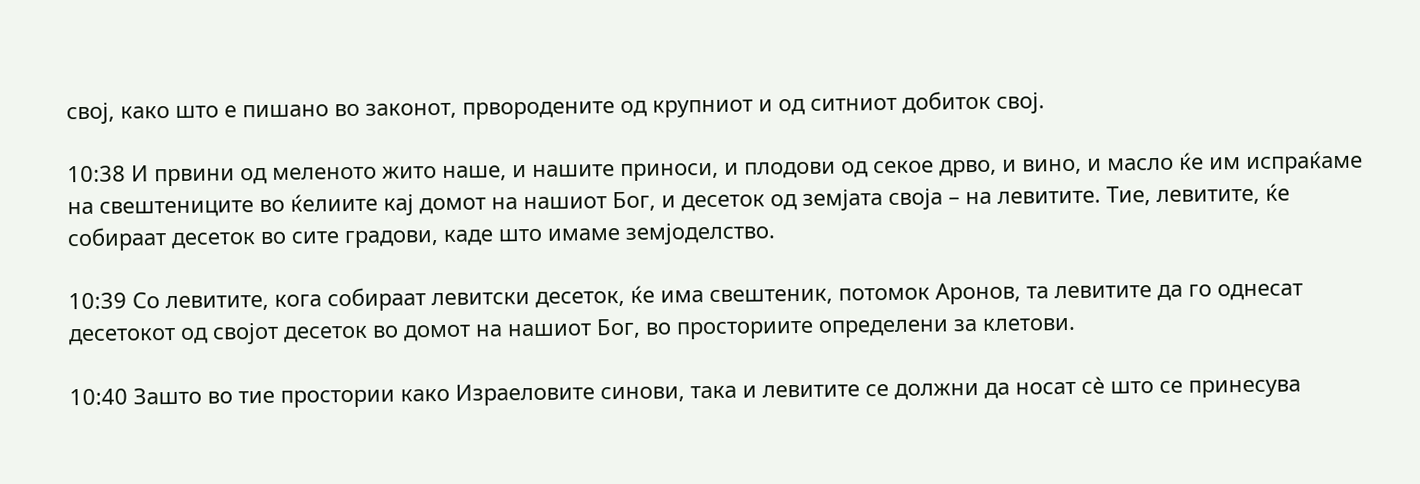свој, како што е пишано во законот, првородените од крупниот и од ситниот добиток свој.

10:38 И првини од меленото жито наше, и нашите приноси, и плодови од секое дрво, и вино, и масло ќе им испраќаме на свештениците во ќелиите кај домот на нашиот Бог, и десеток од земјата своја – на левитите. Тие, левитите, ќе собираат десеток во сите градови, каде што имаме земјоделство.

10:39 Со левитите, кога собираат левитски десеток, ќе има свештеник, потомок Аронов, та левитите да го однесат десетокот од својот десеток во домот на нашиот Бог, во просториите определени за клетови.

10:40 Зашто во тие простории како Израеловите синови, така и левитите се должни да носат сѐ што се принесува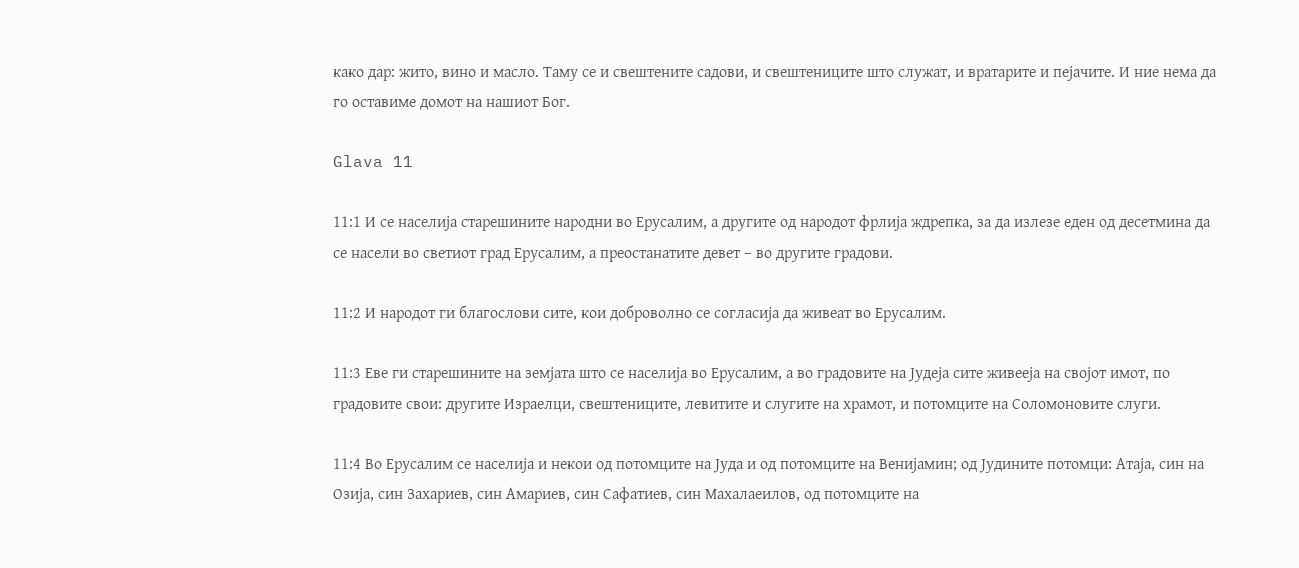како дар: жито, вино и масло. Таму се и свештените садови, и свештениците што служат, и вратарите и пејачите. И ние нема да го оставиме домот на нашиот Бог.

Glava 11

11:1 И се населија старешините народни во Ерусалим, а другите од народот фрлија ждрепка, за да излезе еден од десетмина да се насели во светиот град Ерусалим, а преостанатите девет – во другите градови.

11:2 И народот ги благослови сите, кои доброволно се согласија да живеат во Ерусалим.

11:3 Еве ги старешините на земјата што се населија во Ерусалим, а во градовите на Јудеја сите живееја на својот имот, по градовите свои: другите Израелци, свештениците, левитите и слугите на храмот, и потомците на Соломоновите слуги.

11:4 Во Ерусалим се населија и некои од потомците на Јуда и од потомците на Венијамин; од Јудините потомци: Атаја, син на Озија, син Захариев, син Амариев, син Сафатиев, син Махалаеилов, од потомците на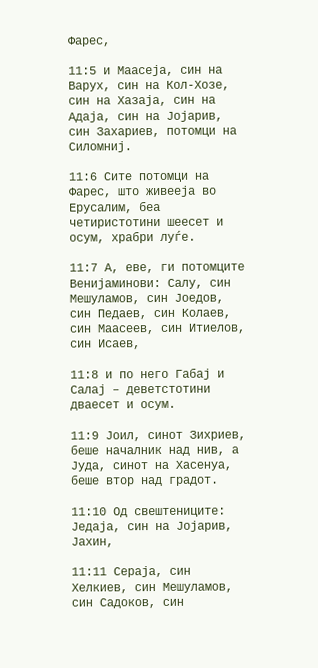Фарес,

11:5 и Маасеја, син на Варух, син на Кол-Хозе, син на Хазаја, син на Адаја, син на Јојарив, син Захариев, потомци на Силомниј.

11:6 Сите потомци на Фарес, што живееја во Ерусалим, беа четиристотини шеесет и осум, храбри луѓе.

11:7 А, еве, ги потомците Венијаминови: Салу, син Мешуламов, син Јоедов, син Педаев, син Колаев, син Маасеев, син Итиелов, син Исаев,

11:8 и по него Габај и Салај – деветстотини дваесет и осум.

11:9 Јоил, синот Зихриев, беше началник над нив, а Јуда, синот на Хасенуа, беше втор над градот.

11:10 Од свештениците: Једаја, син на Јојарив, Јахин,

11:11 Сераја, син Хелкиев, син Мешуламов, син Садоков, син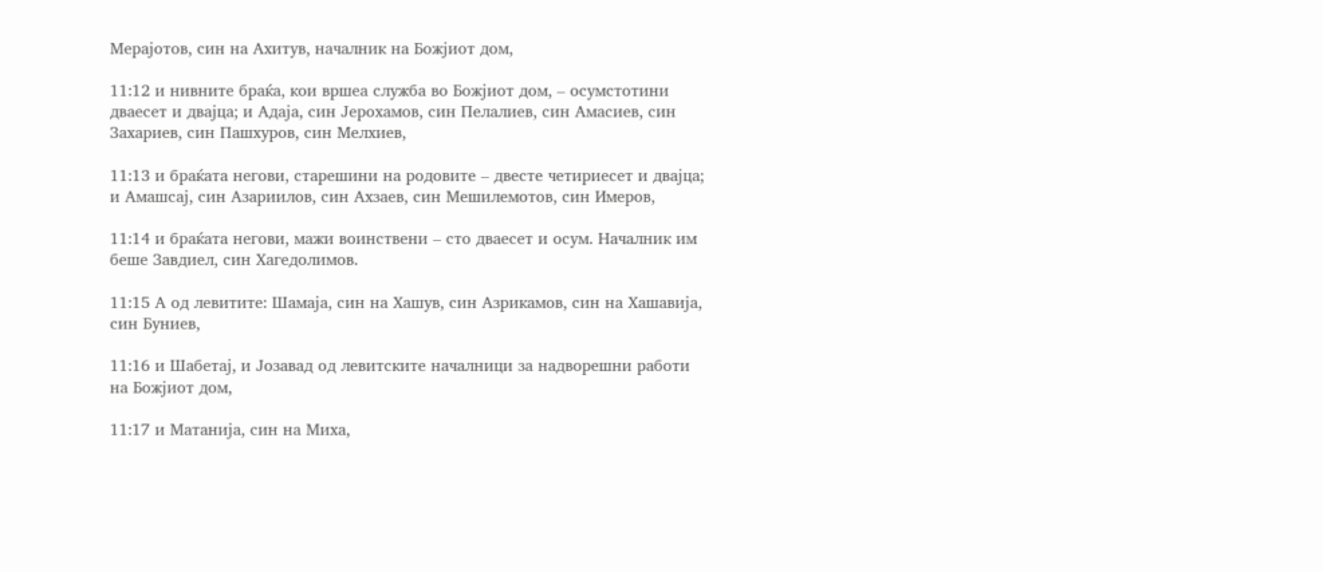Мерајотов, син на Ахитув, началник на Божјиот дом,

11:12 и нивните браќа, кои вршеа служба во Божјиот дом, – осумстотини дваесет и двајца; и Адаја, син Јерохамов, син Пелалиев, син Амасиев, син Захариев, син Пашхуров, син Мелхиев,

11:13 и браќата негови, старешини на родовите – двесте четириесет и двајца; и Амашсај, син Азариилов, син Ахзаев, син Мешилемотов, син Имеров,

11:14 и браќата негови, мажи воинствени – сто дваесет и осум. Началник им беше Завдиел, син Хагедолимов.

11:15 А од левитите: Шамаја, син на Хашув, син Азрикамов, син на Хашавија, син Буниев,

11:16 и Шабетај, и Јозавад од левитските началници за надворешни работи на Божјиот дом,

11:17 и Матанија, син на Миха,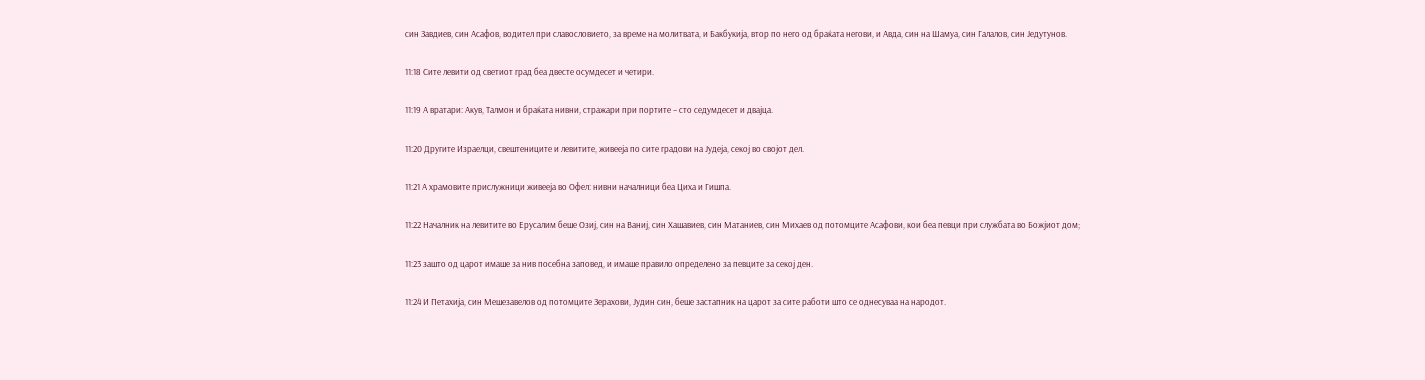син Завдиев, син Асафов, водител при славословието, за време на молитвата, и Бакбукија, втор по него од браќата негови, и Авда, син на Шамуа, син Галалов, син Једутунов.

11:18 Сите левити од светиот град беа двесте осумдесет и четири.

11:19 А вратари: Акув, Талмон и браќата нивни, стражари при портите – сто седумдесет и двајца.

11:20 Другите Израелци, свештениците и левитите, живееја по сите градови на Јудеја, секој во својот дел.

11:21 А храмовите прислужници живееја во Офел: нивни началници беа Циха и Гишпа.

11:22 Началник на левитите во Ерусалим беше Озиј, син на Ваниј, син Хашавиев, син Матаниев, син Михаев од потомците Асафови, кои беа певци при службата во Божјиот дом;

11:23 зашто од царот имаше за нив посебна заповед, и имаше правило определено за певците за секој ден.

11:24 И Петахија, син Мешезавелов од потомците Зерахови, Јудин син, беше застапник на царот за сите работи што се однесуваа на народот.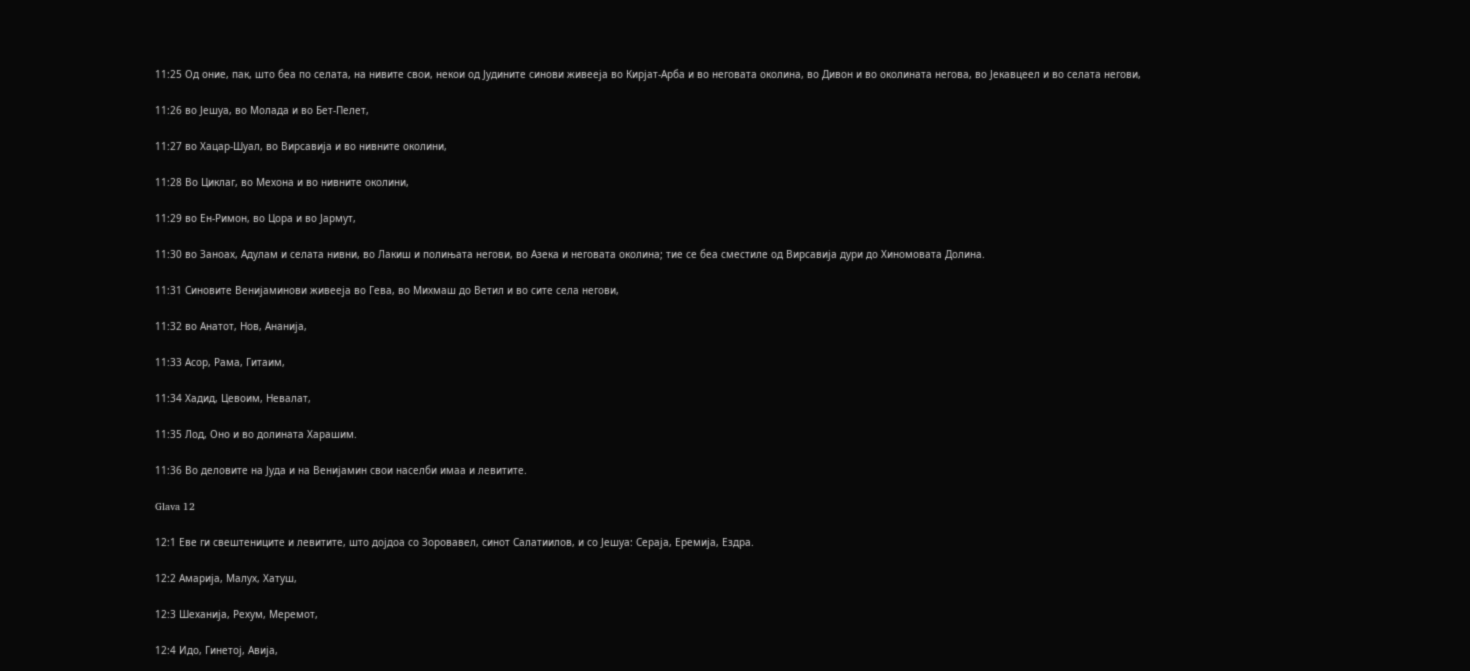11:25 Од оние, пак, што беа по селата, на нивите свои, некои од Јудините синови живееја во Кирјат-Арба и во неговата околина, во Дивон и во околината негова, во Јекавцеел и во селата негови,

11:26 во Јешуа, во Молада и во Бет-Пелет,

11:27 во Хацар-Шуал, во Вирсавија и во нивните околини,

11:28 Во Циклаг, во Мехона и во нивните околини,

11:29 во Ен-Римон, во Цора и во Јармут,

11:30 во Заноах, Адулам и селата нивни, во Лакиш и полињата негови, во Азека и неговата околина; тие се беа сместиле од Вирсавија дури до Хиномовата Долина.

11:31 Синовите Венијаминови живееја во Гева, во Михмаш до Ветил и во сите села негови,

11:32 во Анатот, Нов, Ананија,

11:33 Асор, Рама, Гитаим,

11:34 Хадид, Цевоим, Невалат,

11:35 Лод, Оно и во долината Харашим.

11:36 Во деловите на Јуда и на Венијамин свои населби имаа и левитите.

Glava 12

12:1 Еве ги свештениците и левитите, што дојдоа со Зоровавел, синот Салатиилов, и со Јешуа: Сераја, Еремија, Ездра.

12:2 Амарија, Малух, Хатуш,

12:3 Шеханија, Рехум, Меремот,

12:4 Идо, Гинетој, Авија,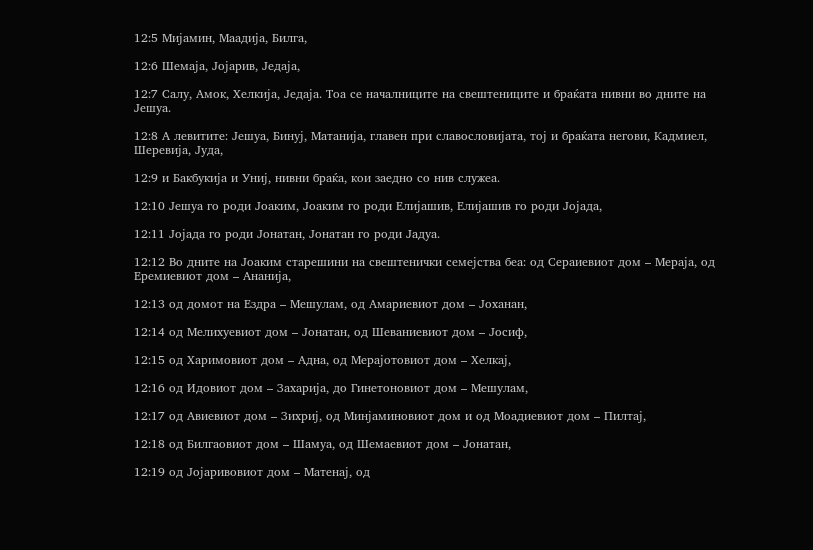12:5 Мијамин, Маадија, Билга,

12:6 Шемаја, Јојарив, Једаја,

12:7 Салу, Амок, Хелкија, Једаја. Тоа се началниците на свештениците и браќата нивни во дните на Јешуа.

12:8 А левитите: Јешуа, Бинуј, Матанија, главен при славословијата, тој и браќата негови, Кадмиел, Шеревија, Јуда,

12:9 и Бакбукија и Униј, нивни браќа, кои заедно со нив служеа.

12:10 Јешуа го роди Јоаким, Јоаким го роди Елијашив, Елијашив го роди Јојада,

12:11 Јојада го роди Јонатан, Јонатан го роди Јадуа.

12:12 Во дните на Јоаким старешини на свештенички семејства беа: од Сераиевиот дом – Мераја, од Еремиевиот дом – Ананија,

12:13 од домот на Ездра – Мешулам, од Амариевиот дом – Јоханан,

12:14 од Мелихуевиот дом – Јонатан, од Шеваниевиот дом – Јосиф,

12:15 од Харимовиот дом – Адна, од Мерајотовиот дом – Хелкај,

12:16 од Идовиот дом – Захарија, до Гинетоновиот дом – Мешулам,

12:17 од Авиевиот дом – Зихриј, од Минјаминовиот дом и од Моадиевиот дом – Пилтај,

12:18 од Билгаовиот дом – Шамуа, од Шемаевиот дом – Јонатан,

12:19 од Јојаривовиот дом – Матенај, од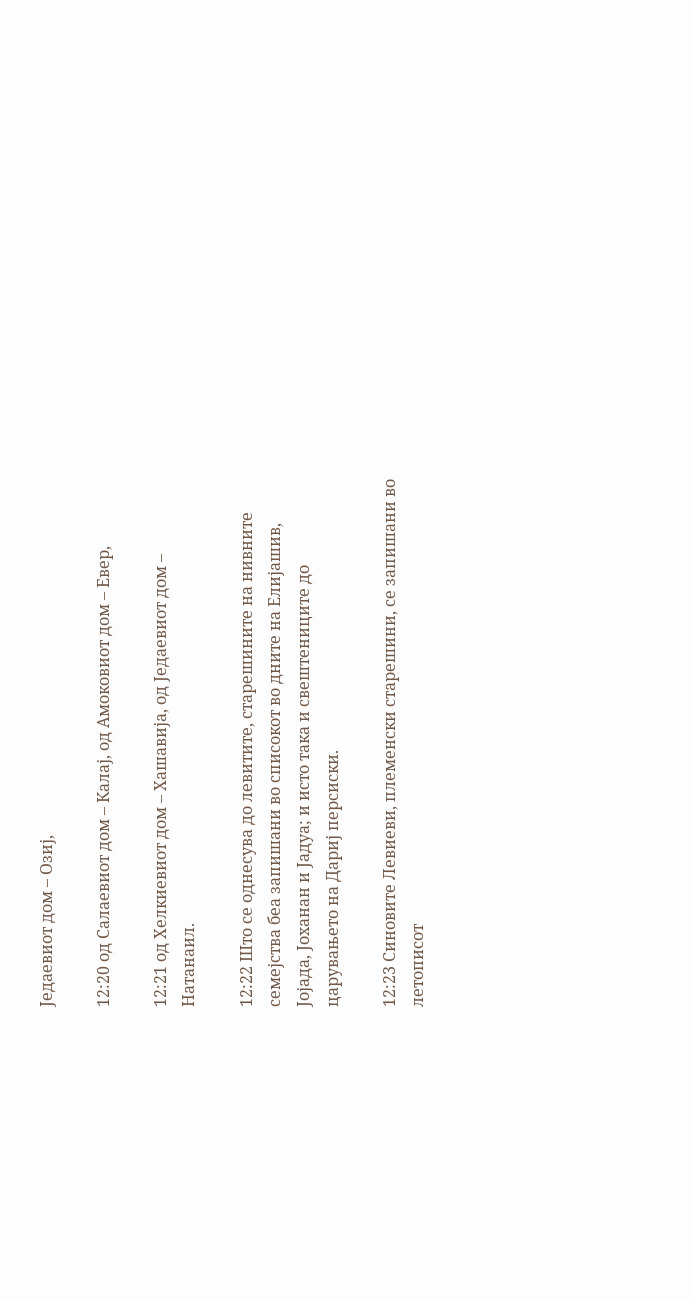Једаевиот дом – Озиј,

12:20 од Салаевиот дом – Калај, од Амоковиот дом – Евер,

12:21 од Хелкиевиот дом – Хашавија, од Једаевиот дом – Натанаил.

12:22 Што се однесува до левитите, старешините на нивните семејства беа запишани во списокот во дните на Елијашив, Јојада, Јоханан и Јадуа; и исто така и свештениците до царувањето на Дариј персиски.

12:23 Синовите Левиеви, племенски старешини, се запишани во летописот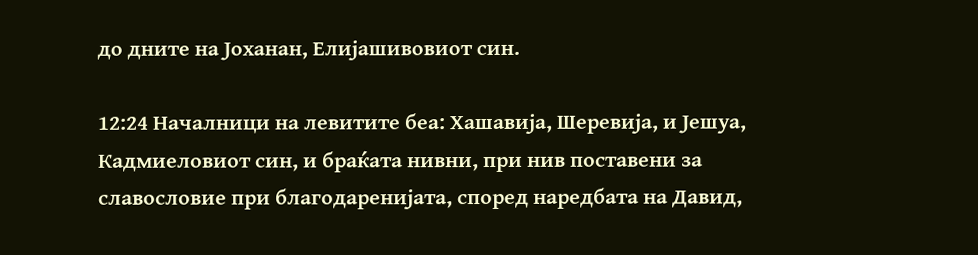до дните на Јоханан, Елијашивовиот син.

12:24 Началници на левитите беа: Хашавија, Шеревија, и Јешуа, Кадмиеловиот син, и браќата нивни, при нив поставени за славословие при благодаренијата, според наредбата на Давид,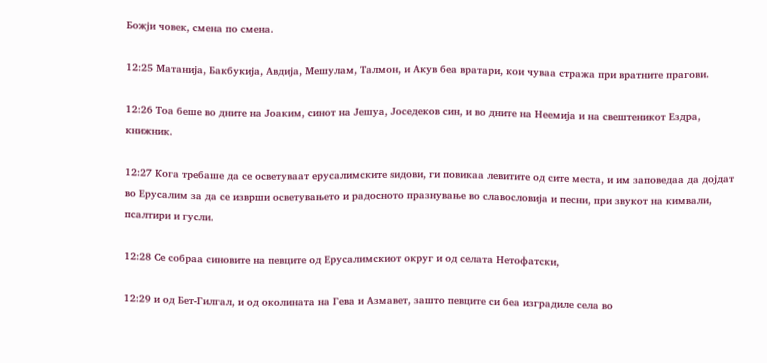Божји човек, смена по смена.

12:25 Матанија, Бакбукија, Авдија, Мешулам, Талмон, и Акув беа вратари, кои чуваа стража при вратните прагови.

12:26 Тоа беше во дните на Јоаким, синот на Јешуа, Јоседеков син, и во дните на Неемија и на свештеникот Ездра, книжник.

12:27 Кога требаше да се осветуваат ерусалимските ѕидови, ги повикаа левитите од сите места, и им заповедаа да дојдат во Ерусалим за да се изврши осветувањето и радосното празнување во славословија и песни, при звукот на кимвали, псалтири и гусли.

12:28 Се собраа синовите на певците од Ерусалимскиот округ и од селата Нетофатски,

12:29 и од Бет-Гилгал, и од околината на Гева и Азмавет, зашто певците си беа изградиле села во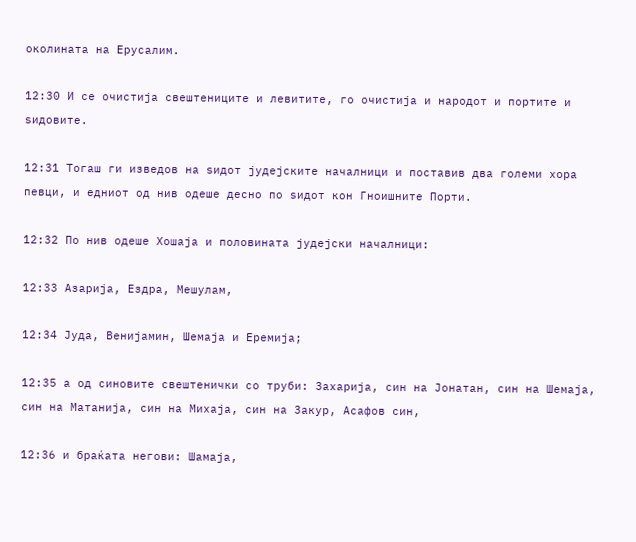околината на Ерусалим.

12:30 И се очистија свештениците и левитите, го очистија и народот и портите и ѕидовите.

12:31 Тогаш ги изведов на ѕидот јудејските началници и поставив два големи хора певци, и едниот од нив одеше десно по ѕидот кон Гноишните Порти.

12:32 По нив одеше Хошаја и половината јудејски началници:

12:33 Азарија, Ездра, Мешулам,

12:34 Јуда, Венијамин, Шемаја и Еремија;

12:35 а од синовите свештенички со труби: Захарија, син на Јонатан, син на Шемаја, син на Матанија, син на Михаја, син на Закур, Асафов син,

12:36 и браќата негови: Шамаја,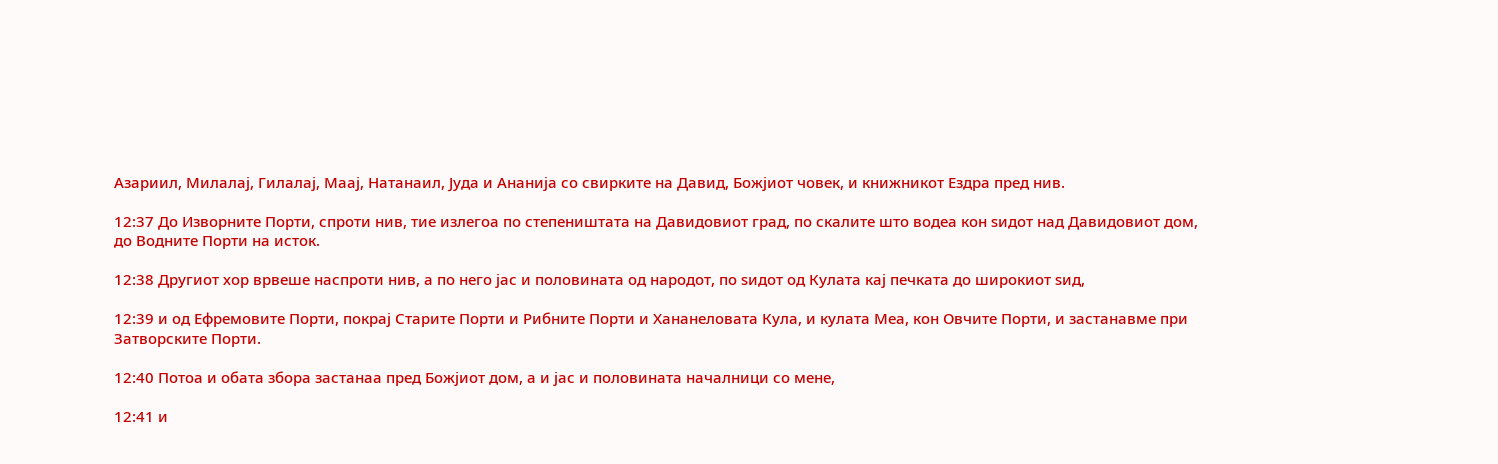Азариил, Милалај, Гилалај, Маај, Натанаил, Јуда и Ананија со свирките на Давид, Божјиот човек, и книжникот Ездра пред нив.

12:37 До Изворните Порти, спроти нив, тие излегоа по степеништата на Давидовиот град, по скалите што водеа кон ѕидот над Давидовиот дом, до Водните Порти на исток.

12:38 Другиот хор врвеше наспроти нив, а по него јас и половината од народот, по ѕидот од Кулата кај печката до широкиот ѕид,

12:39 и од Ефремовите Порти, покрај Старите Порти и Рибните Порти и Хананеловата Кула, и кулата Меа, кон Овчите Порти, и застанавме при Затворските Порти.

12:40 Потоа и обата збора застанаа пред Божјиот дом, а и јас и половината началници со мене,

12:41 и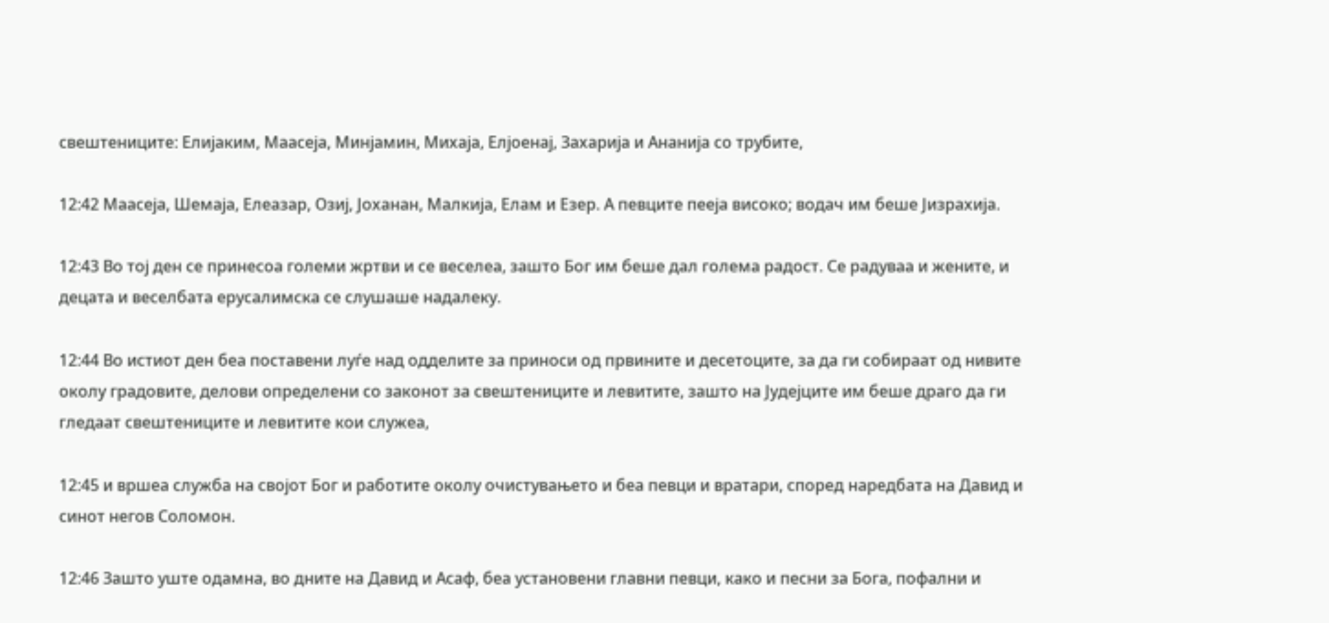свештениците: Елијаким, Маасеја, Минјамин, Михаја, Елјоенај, Захарија и Ананија со трубите,

12:42 Маасеја, Шемаја, Елеазар, Озиј, Јоханан, Малкија, Елам и Езер. А певците пееја високо; водач им беше Јизрахија.

12:43 Во тој ден се принесоа големи жртви и се веселеа, зашто Бог им беше дал голема радост. Се радуваа и жените, и децата и веселбата ерусалимска се слушаше надалеку.

12:44 Во истиот ден беа поставени луѓе над одделите за приноси од првините и десетоците, за да ги собираат од нивите околу градовите, делови определени со законот за свештениците и левитите, зашто на Јудејците им беше драго да ги гледаат свештениците и левитите кои служеа,

12:45 и вршеа служба на својот Бог и работите околу очистувањето и беа певци и вратари, според наредбата на Давид и синот негов Соломон.

12:46 Зашто уште одамна, во дните на Давид и Асаф, беа установени главни певци, како и песни за Бога, пофални и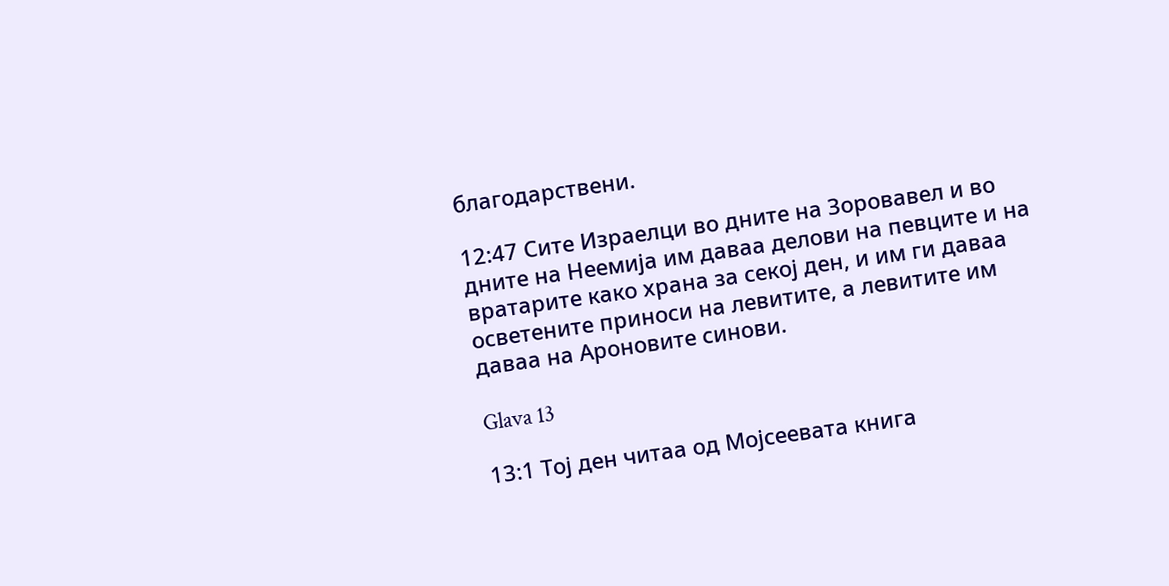благодарствени.

12:47 Сите Израелци во дните на Зоровавел и во дните на Неемија им даваа делови на певците и на вратарите како храна за секој ден, и им ги даваа осветените приноси на левитите, а левитите им даваа на Ароновите синови.

Glava 13

13:1 Тој ден читаа од Мојсеевата книга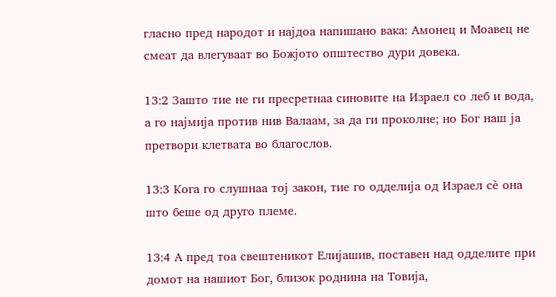гласно пред народот и најдоа напишано вака: Амонец и Моавец не смеат да влегуваат во Божјото општество дури довека.

13:2 Зашто тие не ги пресретнаа синовите на Израел со леб и вода, а го најмија против нив Валаам, за да ги проколне; но Бог наш ја претвори клетвата во благослов.

13:3 Кога го слушнаа тој закон, тие го одделија од Израел сѐ она што беше од друго племе.

13:4 А пред тоа свештеникот Елијашив, поставен над одделите при домот на нашиот Бог, близок роднина на Товија,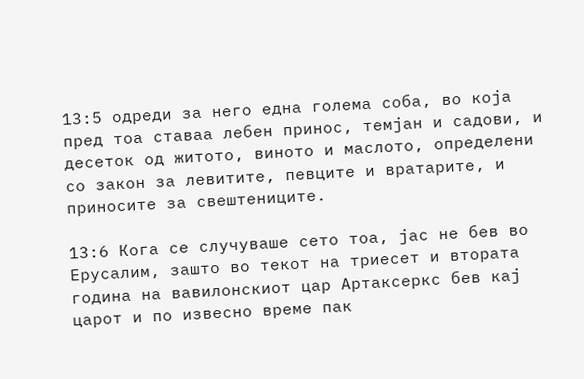13:5 одреди за него една голема соба, во која пред тоа ставаа лебен принос, темјан и садови, и десеток од житото, виното и маслото, определени со закон за левитите, певците и вратарите, и приносите за свештениците.

13:6 Кога се случуваше сето тоа, јас не бев во Ерусалим, зашто во текот на триесет и втората година на вавилонскиот цар Артаксеркс бев кај царот и по извесно време пак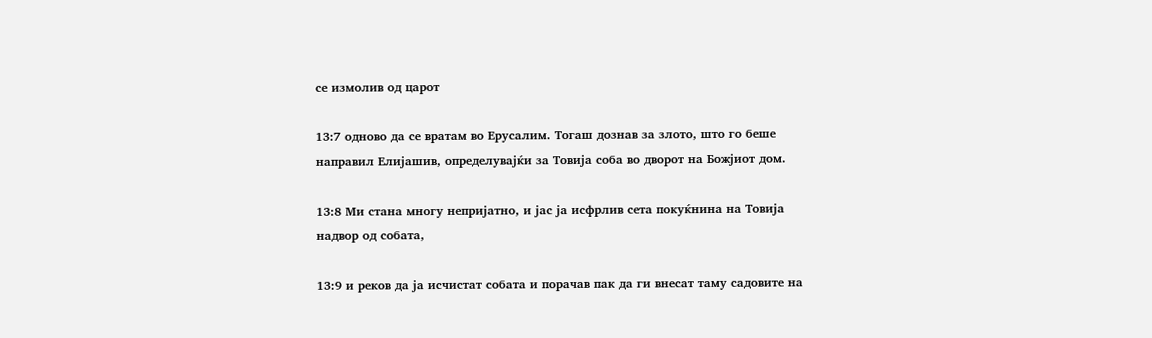се измолив од царот

13:7 одново да се вратам во Ерусалим. Тогаш дознав за злото, што го беше направил Елијашив, определувајќи за Товија соба во дворот на Божјиот дом.

13:8 Ми стана многу непријатно, и јас ја исфрлив сета покуќнина на Товија надвор од собата,

13:9 и реков да ја исчистат собата и порачав пак да ги внесат таму садовите на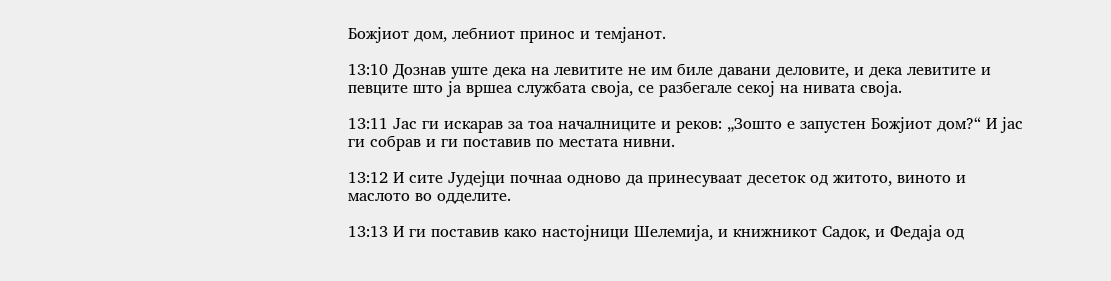Божјиот дом, лебниот принос и темјанот.

13:10 Дознав уште дека на левитите не им биле давани деловите, и дека левитите и певците што ја вршеа службата своја, се разбегале секој на нивата своја.

13:11 Јас ги искарав за тоа началниците и реков: „Зошто е запустен Божјиот дом?“ И јас ги собрав и ги поставив по местата нивни.

13:12 И сите Јудејци почнаа одново да принесуваат десеток од житото, виното и маслото во одделите.

13:13 И ги поставив како настојници Шелемија, и книжникот Садок, и Федаја од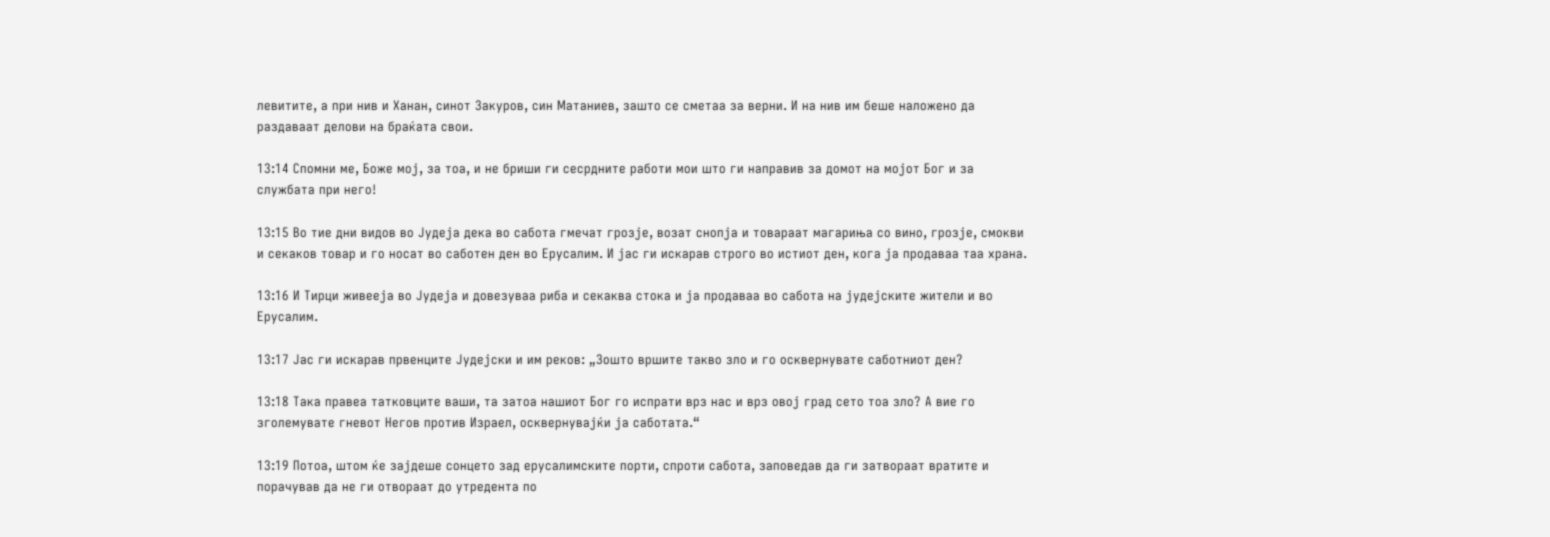левитите, а при нив и Ханан, синот Закуров, син Матаниев, зашто се сметаа за верни. И на нив им беше наложено да раздаваат делови на браќата свои.

13:14 Спомни ме, Боже мој, за тоа, и не бриши ги сесрдните работи мои што ги направив за домот на мојот Бог и за службата при него!

13:15 Во тие дни видов во Јудеја дека во сабота гмечат грозје, возат снопја и товараат магариња со вино, грозје, смокви и секаков товар и го носат во саботен ден во Ерусалим. И јас ги искарав строго во истиот ден, кога ја продаваа таа храна.

13:16 И Тирци живееја во Јудеја и довезуваа риба и секаква стока и ја продаваа во сабота на јудејските жители и во Ерусалим.

13:17 Јас ги искарав првенците Јудејски и им реков: „Зошто вршите такво зло и го осквернувате саботниот ден?

13:18 Така правеа татковците ваши, та затоа нашиот Бог го испрати врз нас и врз овој град сето тоа зло? А вие го зголемувате гневот Негов против Израел, осквернувајќи ја саботата.“

13:19 Потоа, штом ќе зајдеше сонцето зад ерусалимските порти, спроти сабота, заповедав да ги затвораат вратите и порачував да не ги отвораат до утредента по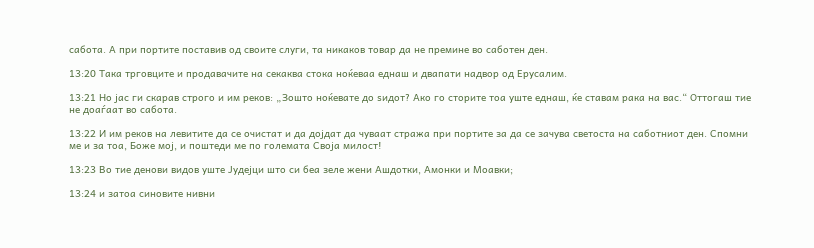сабота. А при портите поставив од своите слуги, та никаков товар да не премине во саботен ден.

13:20 Така трговците и продавачите на секаква стока ноќеваа еднаш и двапати надвор од Ерусалим.

13:21 Но јас ги скарав строго и им реков: „Зошто ноќевате до ѕидот? Ако го сторите тоа уште еднаш, ќе ставам рака на вас.“ Оттогаш тие не доаѓаат во сабота.

13:22 И им реков на левитите да се очистат и да дојдат да чуваат стража при портите за да се зачува светоста на саботниот ден. Спомни ме и за тоа, Боже мој, и поштеди ме по големата Своја милост!

13:23 Во тие денови видов уште Јудејци што си беа зеле жени Ашдотки, Амонки и Моавки;

13:24 и затоа синовите нивни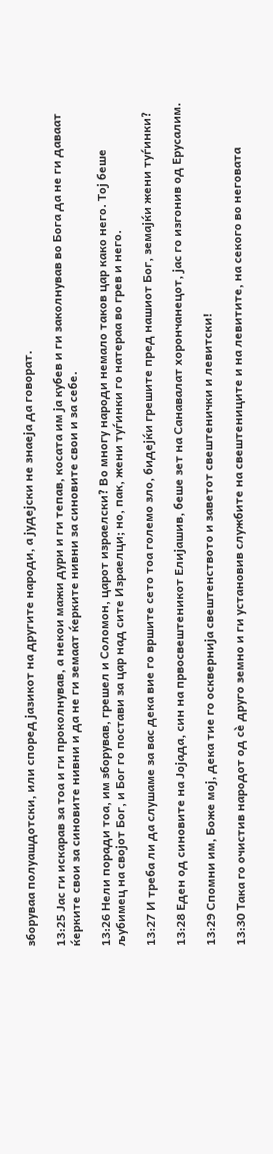зборуваа полуашдотски, или според јазикот на другите народи, а јудејски не знаеја да говорат.

13:25 Јас ги искарав за тоа и ги проколнував, а некои мажи дури и ги тепав, косата им ја кубев и ги заколнував во Бога да не ги даваат ќерките свои за синовите нивни и да не ги земаат ќерките нивни за синовите свои и за себе.

13:26 Нели поради тоа, им зборував, грешел и Соломон, царот израелски? Во многу народи немало таков цар како него. Тој беше љубимец на својот Бог, и Бог го постави за цар над сите Израелци; но, пак, жени туѓинки го натераа во грев и него.

13:27 И треба ли да слушаме за вас дека вие го вршите сето тоа големо зло, бидејќи грешите пред нашиот Бог, земајќи жени туѓинки?

13:28 Еден од синовите на Јојада, син на првосвештеникот Елијашив, беше зет на Санавалат хорончанецот, јас го изгонив од Ерусалим.

13:29 Спомни им, Боже мој, дека тие го осквернија свештенството и заветот свештенички и левитски!

13:30 Така го очистив народот од сѐ друго земно и ги установив службите на свештениците и на левитите, на секого во неговата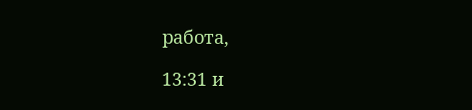работа,

13:31 и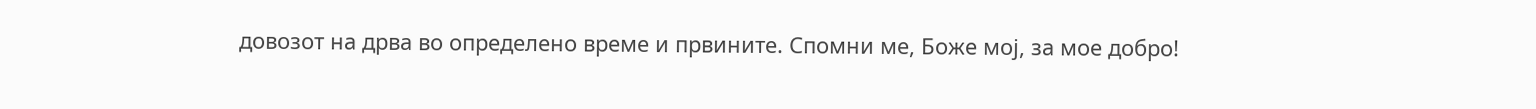довозот на дрва во определено време и првините. Спомни ме, Боже мој, за мое добро!